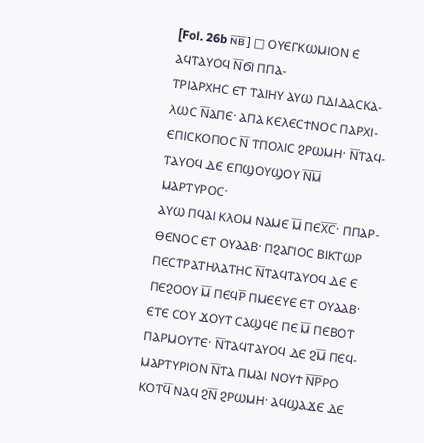[Fol. 26b ⲛ̅ⲃ̅] □ ⲞⲨⲈⲄⲔⲰⲘⲒⲞⲚ Ⲉ ⲀϤⲦⲀⲨⲞϤ Ⲛ̅ϬⲒ ⲠⲠⲀ‐
ⲦⲢⲒⲀⲢⲬⲎⲤ ⲈⲦ ⲦⲀⲒⲎⲨ ⲀⲨⲰ ⲠⲆⲒⲆⲀⲤⲔⲀ‐
ⲖⲰⲤ Ⲛ̅ⲀⲠⲈ· ⲀⲠⲀ ⲔⲈⲖⲈⲤϮⲚⲞⲤ ⲠⲀⲢⲬⲒ‐
ⲈⲠⲒⲤⲔⲞⲠⲞⲤ Ⲛ̅ ⲦⲠⲞⲖⲒⲤ ϨⲢⲰⲘⲎ· Ⲛ̅ⲦⲀϤ‐
ⲦⲀⲨⲞϤ ⲆⲈ ⲈⲠϢⲞⲨϢⲞⲨ Ⲛ̅Ⲙ̅ ⲘⲀⲢⲦⲨⲢⲞⲤ·
ⲀⲨⲰ ⲠϤⲀⲒ ⲔⲖⲞⲘ ⲚⲀⲘⲈ Ⲙ̅ ⲠⲈⲬ̅Ⲥ̅· ⲠⲠⲀⲢ‐
ⲐⲈⲚⲞⲤ ⲈⲦ ⲞⲨⲀⲀⲂ· ⲠϨⲀⲄⲒⲞⲤ ⲂⲒⲔⲦⲰⲢ
ⲠⲈⲤⲦⲢⲀⲦⲎⲖⲀⲦⲎⲤ Ⲛ̅ⲦⲀϤⲦⲀⲨⲞϤ ⲆⲈ Ⲉ
ⲠⲈϨⲞⲞⲨ Ⲙ̅ ⲠⲈϤⲢ̅ ⲠⲘⲈⲈⲨⲈ ⲈⲦ ⲞⲨⲀⲀⲂ·
ⲈⲦⲈ ⲤⲞⲨ ϪⲞⲨⲦ ⲤⲀϢϤⲈ ⲠⲈ Ⲙ̅ ⲠⲈⲂⲞⲦ
ⲠⲀⲢⲘⲞⲨⲦⲈ· Ⲛ̅ⲦⲀϤⲦⲀⲨⲞϤ ⲆⲈ ϨⲘ̅ ⲠⲈϤ‐
ⲘⲀⲢⲦⲨⲢⲒⲞⲚ Ⲛ̅ⲦⲀ ⲠⲘⲀⲒ ⲚⲞⲨϮ Ⲛ̅Ⲣ̅ⲢⲞ
ⲔⲞⲦϤ̅ ⲚⲀϤ ϨⲚ̅ ϨⲢⲰⲘⲎ· ⲀϤϢⲀϪⲈ ⲆⲈ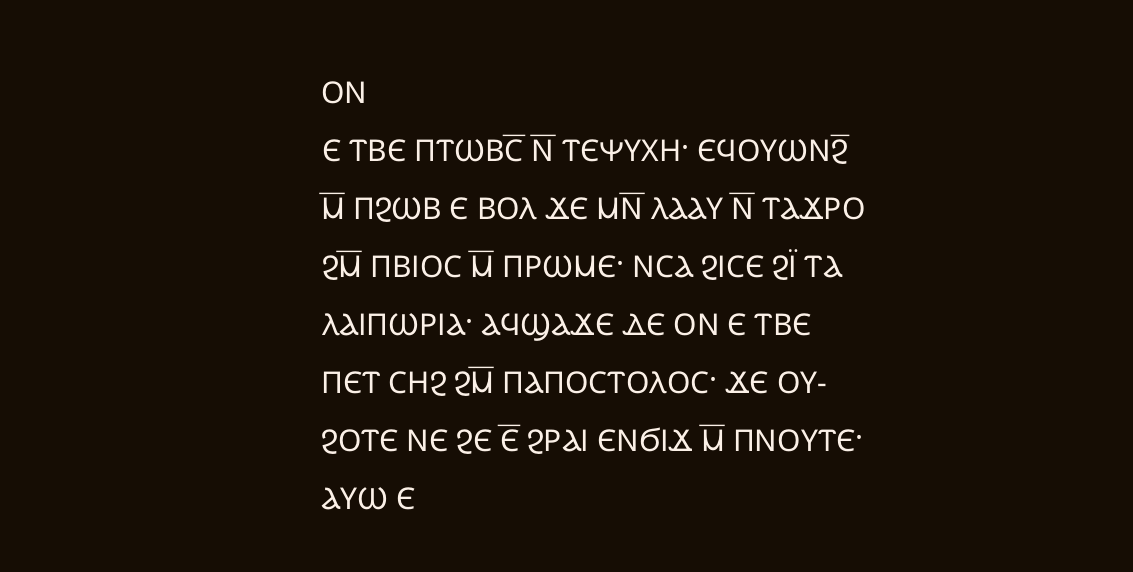ⲞⲚ
Ⲉ ⲦⲂⲈ ⲠⲦⲰⲂⲤ̅ Ⲛ̅ ⲦⲈⲮⲨⲬⲎ· ⲈϤⲞⲨⲰⲚϨ̅
Ⲙ̅ ⲠϨⲰⲂ Ⲉ ⲂⲞⲖ ϪⲈ ⲘⲚ̅ ⲖⲀⲀⲨ Ⲛ̅ ⲦⲀϪⲢⲞ
ϨⲘ̅ ⲠⲂⲒⲞⲤ Ⲙ̅ ⲠⲢⲰⲘⲈ· ⲚⲤⲀ ϨⲒⲤⲈ ϨⲒ̈ ⲦⲀ
ⲖⲀⲒⲠⲰⲢⲒⲀ· ⲀϤϢⲀϪⲈ ⲆⲈ ⲞⲚ Ⲉ ⲦⲂⲈ
ⲠⲈⲦ ⲤⲎϨ ϨⲘ̅ ⲠⲀⲠⲞⲤⲦⲞⲖⲞⲤ· ϪⲈ ⲞⲨ‐
ϨⲞⲦⲈ ⲚⲈ ϨⲈ Ⲉ̅ ϨⲢⲀⲒ ⲈⲚϬⲒϪ Ⲙ̅ ⲠⲚⲞⲨⲦⲈ·
ⲀⲨⲰ Ⲉ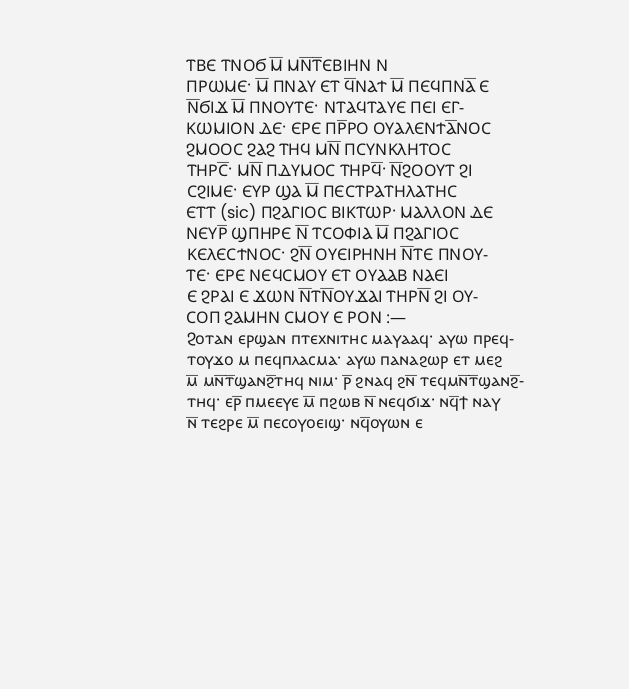ⲦⲂⲈ ⲦⲚⲞϬ Ⲙ̅ ⲘⲚ̅Ⲧ̅ⲈⲂⲒⲎⲚ Ⲛ
ⲠⲢⲰⲘⲈ· Ⲙ̅ ⲠⲚⲀⲨ ⲈⲦ Ϥ̅ⲚⲀϮ Ⲙ̅ ⲠⲈϤⲠⲚⲀ̅ Ⲉ
Ⲛ̅ϬⲒϪ Ⲙ̅ ⲠⲚⲞⲨⲦⲈ· ⲚⲦⲀϤⲦⲀⲨⲈ ⲠⲈⲒ ⲈⲄ‐
ⲔⲰⲘⲒⲞⲚ ⲆⲈ· ⲈⲢⲈ ⲠⲢ̅ⲢⲞ ⲞⲨⲀⲖⲈⲚϮⲀ̅ⲚⲞⲤ
ϨⲘⲞⲞⲤ ϨⲀϨ ⲦⲎϤ ⲘⲚ̅ ⲠⲤⲨⲚⲔⲖⲎⲦⲞⲤ
ⲦⲎⲢⲤ̅· ⲘⲚ̅ ⲠⲆⲨⲘⲞⲤ ⲦⲎⲢϤ̅· Ⲛ̅ϨⲞⲞⲨⲦ ϨⲒ
ⲤϨⲒⲘⲈ· ⲈⲨⲢ ϢⲀ Ⲙ̅ ⲠⲈⲤⲦⲢⲀⲦⲎⲖⲀⲦⲎⲤ
ⲈⲦⲦ (sic) ⲠϨⲀⲄⲒⲞⲤ ⲂⲒⲔⲦⲰⲢ· ⲘⲀⲖⲖⲞⲚ ⲆⲈ
ⲚⲈⲨⲢ̅ ϢⲠⲎⲢⲈ Ⲛ̅ ⲦⲤⲞⲪⲒⲀ Ⲙ̅ ⲠϨⲀⲄⲒⲞⲤ
ⲔⲈⲖⲈⲤϮⲚⲞⲤ· ϨⲚ̅ ⲞⲨⲈⲒⲢⲎⲚⲎ Ⲛ̅ⲦⲈ ⲠⲚⲞⲨ‐
ⲦⲈ· ⲈⲢⲈ ⲚⲈϤⲤⲘⲞⲨ ⲈⲦ ⲞⲨⲀⲀⲂ ⲚⲀⲈⲒ
Ⲉ ϨⲢⲀⲒ Ⲉ ϪⲰⲚ Ⲛ̅ⲦⲚ̅ⲞⲨϪⲀⲒ ⲦⲎⲢⲚ̅ ϨⲒ ⲞⲨ‐
ⲤⲞⲠ ϨⲀⲘⲎⲚ ⲤⲘⲞⲨ Ⲉ ⲢⲞⲚ :—
Ϩⲟⲧⲁⲛ ⲉⲣϣⲁⲛ ⲡⲧⲉⲭⲛⲓⲧⲏⲥ ⲙⲁⲩⲁⲁϥ· ⲁⲩⲱ ⲡⲣⲉϥ‐
ⲧⲟⲩϫⲟ ⲙ ⲡⲉϥⲡⲗⲁⲥⲙⲁ· ⲁⲩⲱ ⲡⲁⲛⲁϩⲱⲣ ⲉⲧ ⲙⲉϩ
ⲙ̅ ⲙⲛ̅ⲧ̅ϣⲁⲛϩ̅ⲧⲏϥ ⲛⲓⲙ· ⲣ̅ ϩⲛⲁϥ ϩⲛ̅ ⲧⲉϥⲙⲛ̅ⲧ̅ϣⲁⲛϩ̅‐
ⲧⲏϥ· ⲉⲣ̅ ⲡⲙⲉⲉⲩⲉ ⲙ̅ ⲡϩⲱⲃ ⲛ̅ ⲛⲉϥϭⲓϫ· ⲛϥ̅ϯ ⲛⲁⲩ
ⲛ̅ ⲧⲉϩⲣⲉ ⲙ̅ ⲡⲉⲥⲟⲩⲟⲉⲓϣ· ⲛϥ̅ⲟⲩⲱⲛ ⲉ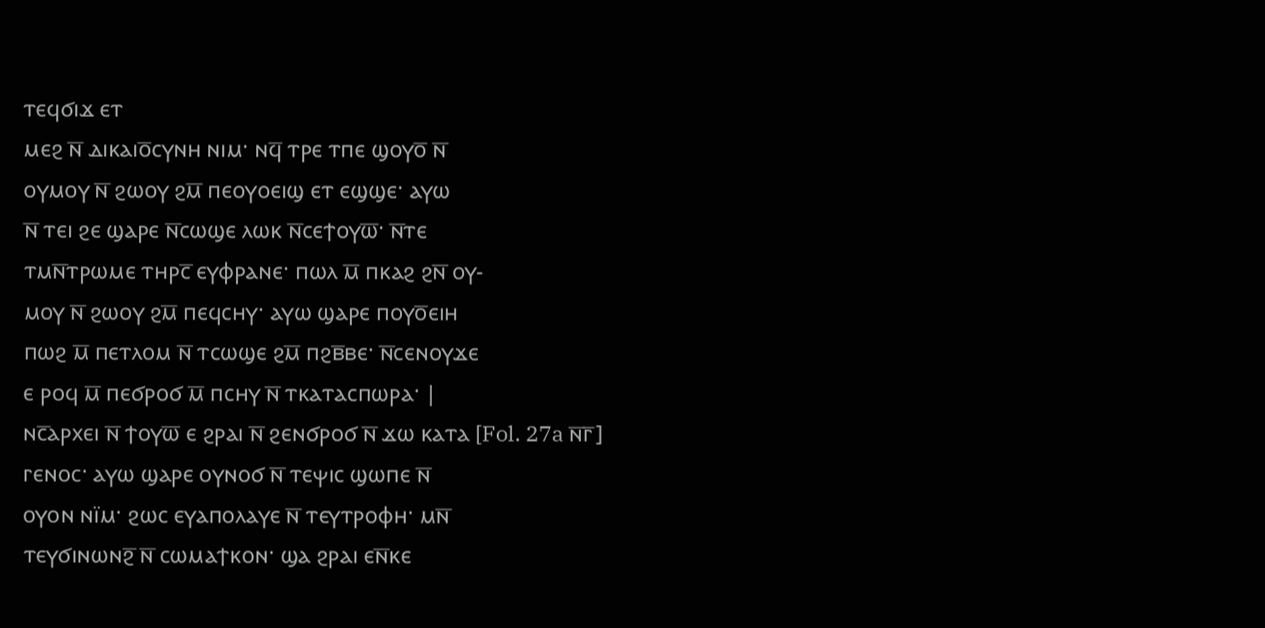ⲧⲉϥϭⲓϫ ⲉⲧ
ⲙⲉϩ ⲛ̅ ⲇⲓⲕⲁⲓⲟ̅ⲥⲩⲛⲏ ⲛⲓⲙ· ⲛϥ̅ ⲧⲣⲉ ⲧⲡⲉ ϣⲟⲩⲟ̅ ⲛ̅
ⲟⲩⲙⲟⲩ ⲛ̅ ϩⲱⲟⲩ ϩⲙ̅ ⲡⲉⲟⲩⲟⲉⲓϣ ⲉⲧ ⲉϣϣⲉ· ⲁⲩⲱ
ⲛ̅ ⲧⲉⲓ ϩⲉ ϣⲁⲣⲉ ⲛ̅ⲥⲱϣⲉ ⲗⲱⲕ ⲛ̅ⲥⲉϯⲟⲩⲱ̅· ⲛ̅ⲧⲉ
ⲧⲙⲛ̅ⲧⲣⲱⲙⲉ ⲧⲏⲣⲥ̅ ⲉⲩⲫⲣⲁⲛⲉ· ⲡⲱⲗ ⲙ̅ ⲡⲕⲁϩ ϩⲛ̅ ⲟⲩ‐
ⲙⲟⲩ ⲛ̅ ϩⲱⲟⲩ ϩⲙ̅ ⲡⲉϥⲥⲏⲩ· ⲁⲩⲱ ϣⲁⲣⲉ ⲡⲟⲩⲟ̅ⲉⲓⲏ
ⲡⲱϩ ⲙ̅ ⲡⲉⲧⲗⲟⲙ ⲛ̅ ⲧⲥⲱϣⲉ ϩⲙ̅ ⲡϩⲃ̅ⲃⲉ· ⲛ̅ⲥⲉⲛⲟⲩϫⲉ
ⲉ ⲣⲟϥ ⲙ̅ ⲡⲉϭⲣⲟϭ ⲙ̅ ⲡⲥⲏⲩ ⲛ̅ ⲧⲕⲁⲧⲁⲥⲡⲱⲣⲁ· |
ⲛⲥ̅ⲁⲣⲭⲉⲓ ⲛ̅ ϯⲟⲩⲱ̅ ⲉ ϩⲣⲁⲓ ⲛ̅ ϩⲉⲛϭⲣⲟϭ ⲛ̅ ϫⲱ ⲕⲁⲧⲁ [Fol. 27a ⲛ̅ⲅ̅]
ⲅⲉⲛⲟⲥ· ⲁⲩⲱ ϣⲁⲣⲉ ⲟⲩⲛⲟϭ ⲛ̅ ⲧⲉⲯⲓⲥ ϣⲱⲡⲉ ⲛ̅
ⲟⲩⲟⲛ ⲛⲓ̈ⲙ· ϩⲱⲥ ⲉⲩⲁⲡⲟⲗⲁⲩⲉ ⲛ̅ ⲧⲉⲩⲧⲣⲟⲫⲏ· ⲙⲛ̅
ⲧⲉⲩϭⲓⲛⲱⲛϩ̅ ⲛ̅ ⲥⲱⲙⲁϯⲕⲟⲛ· ϣⲁ ϩⲣⲁⲓ ⲉⲛ̅ⲕⲉ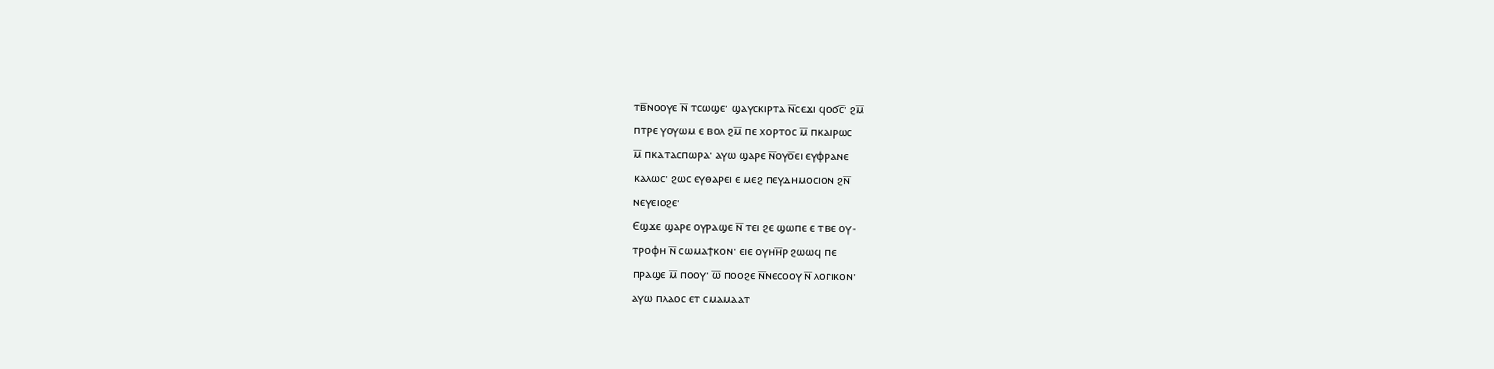ⲧⲃ̅ⲛⲟⲟⲩⲉ ⲛ̅ ⲧⲥⲱϣⲉ· ϣⲁⲩⲥⲕⲓⲣⲧⲁ ⲛ̅ⲥⲉϫⲓ ϥⲟϭⲥ̅· ϩⲙ̅
ⲡⲧⲣⲉ ⲩⲟⲩⲱⲙ ⲉ ⲃⲟⲗ ϩⲙ̅ ⲡⲉ ⲭⲟⲣⲧⲟⲥ ⲙ̅ ⲡⲕⲁⲓⲣⲱⲥ
ⲙ̅ ⲡⲕⲁⲧⲁⲥⲡⲱⲣⲁ· ⲁⲩⲱ ϣⲁⲣⲉ ⲛ̅ⲟⲩⲟ̅ⲉⲓ ⲉⲩⲫⲣⲁⲛⲉ
ⲕⲁⲗⲱⲥ· ϩⲱⲥ ⲉⲩⲑⲁⲣⲉⲓ ⲉ ⲙⲉϩ ⲡⲉⲩⲇⲏⲙⲟⲥⲓⲟⲛ ϩⲛ̅
ⲛⲉⲩⲉⲓⲟϩⲉ·
Ⲉϣϫⲉ ϣⲁⲣⲉ ⲟⲩⲣⲁϣⲉ ⲛ̅ ⲧⲉⲓ ϩⲉ ϣⲱⲡⲉ ⲉ ⲧⲃⲉ ⲟⲩ‐
ⲧⲣⲟⲫⲏ ⲛ̅ ⲥⲱⲙⲁϯⲕⲟⲛ· ⲉⲓⲉ ⲟⲩⲏⲏ̅ⲣ ϩⲱⲱϥ ⲡⲉ
ⲡⲣⲁϣⲉ ⲙ̅ ⲡⲟⲟⲩ· ⲱ̅ ⲡⲟⲟϩⲉ ⲛ̅ⲛⲉⲥⲟⲟⲩ ⲛ̅ ⲗⲟⲅⲓⲕⲟⲛ·
ⲁⲩⲱ ⲡⲗⲁⲟⲥ ⲉⲧ ⲥⲙⲁⲙⲁⲁⲧ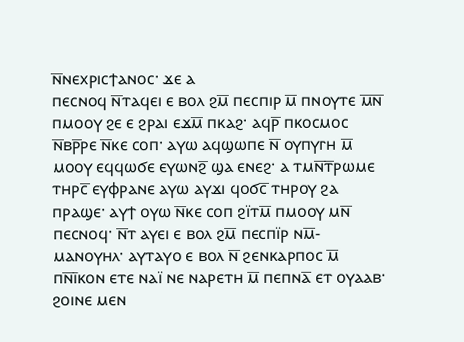ⲛ̅ⲛⲉⲭⲣⲓⲥϯⲁⲛⲟⲥ· ϫⲉ ⲁ
ⲡⲉⲥⲛⲟϥ ⲛ̅ⲧⲁϥⲉⲓ ⲉ ⲃⲟⲗ ϩⲙ̅ ⲡⲉⲥⲡⲓⲣ ⲙ̅ ⲡⲛⲟⲩⲧⲉ ⲙ̅ⲛ̅
ⲡⲙⲟⲟⲩ ϩⲉ ⲉ ϩⲣⲁⲓ ⲉϫⲙ̅ ⲡⲕⲁϩ· ⲁϥⲣ̅ ⲡⲕⲟⲥⲙⲟⲥ
ⲛ̅ⲃⲣ̅ⲣⲉ ⲛ̅ⲕⲉ ⲥⲟⲡ· ⲁⲩⲱ ⲁϥϣⲱⲡⲉ ⲛ̅ ⲟⲩⲡⲩⲅⲏ ⲙ̅
ⲙⲟⲟⲩ ⲉϥϥⲱϭⲉ ⲉⲩⲱⲛϩ̅ ϣⲁ ⲉⲛⲉϩ· ⲁ ⲧⲙⲛ̅ⲧ̅ⲣⲱⲙⲉ
ⲧⲏⲣⲥ̅ ⲉⲩⲫⲣⲁⲛⲉ ⲁⲩⲱ ⲁⲩϫⲓ ϥⲟϭⲥ̅ ⲧⲏⲣⲟⲩ ϩⲁ
ⲡⲣⲁϣⲉ· ⲁⲩϯ ⲟⲩⲱ ⲛ̅ⲕⲉ ⲥⲟⲡ ϩⲓ̈ⲧⲙ̅ ⲡⲙⲟⲟⲩ ⲙⲛ̅
ⲡⲉⲥⲛⲟϥ· ⲛ̅ⲧ ⲁⲩⲉⲓ ⲉ ⲃⲟⲗ ϩⲙ̅ ⲡⲉⲥⲡⲓ̈ⲣ ⲛⲙ̅‐
ⲙⲁⲛⲟⲩⲏⲗ· ⲁⲩⲧⲁⲩⲟ ⲉ ⲃⲟⲗ ⲛ̅ ϩⲉⲛⲕⲁⲣⲡⲟⲥ ⲙ̅
ⲡⲛ̅ⲓ̅ⲕⲟⲛ ⲉⲧⲉ ⲛⲁⲓ̈ ⲛⲉ ⲛⲁⲣⲉⲧⲏ ⲙ̅ ⲡⲉⲡⲛⲁ̅ ⲉⲧ ⲟⲩⲁⲁⲃ·
ϩⲟⲓⲛⲉ ⲙⲉⲛ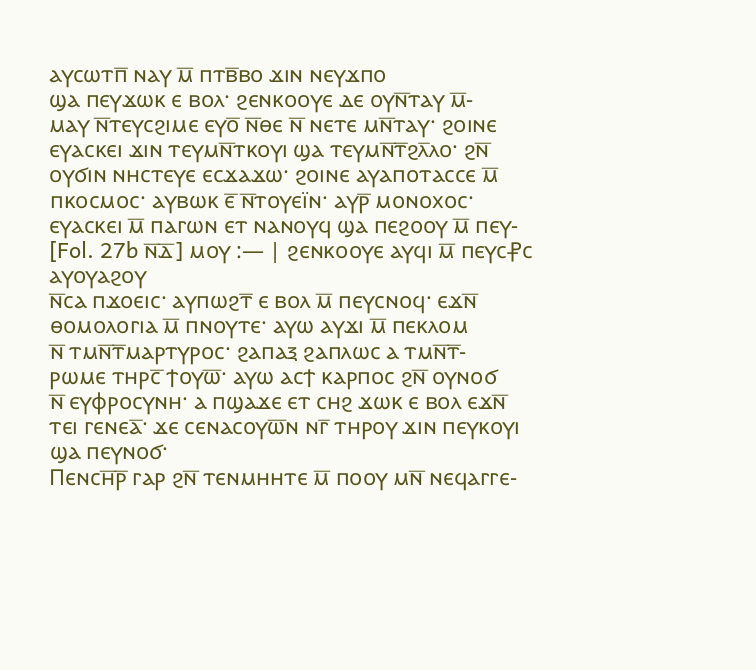ⲁⲩⲥⲱⲧⲡ̅ ⲛⲁⲩ ⲙ̅ ⲡⲧⲃ̅ⲃⲟ ϫⲓⲛ ⲛⲉⲩϫⲡⲟ
ϣⲁ ⲡⲉⲩϫⲱⲕ ⲉ ⲃⲟⲗ· ϩⲉⲛⲕⲟⲟⲩⲉ ⲇⲉ ⲟⲩⲛ̅ⲧⲁⲩ ⲙ̅‐
ⲙⲁⲩ ⲛ̅ⲧⲉⲩⲥϩⲓⲙⲉ ⲉⲩⲟ̅ ⲛ̅ⲑⲉ ⲛ̅ ⲛⲉⲧⲉ ⲙⲛ̅ⲧⲁⲩ· ϩⲟⲓⲛⲉ
ⲉⲩⲁⲥⲕⲉⲓ ϫⲓⲛ ⲧⲉⲩⲙⲛ̅ⲧⲕⲟⲩⲓ ϣⲁ ⲧⲉⲩⲙⲛ̅ⲧ̅ϩⲗ̅ⲗⲟ· ϩⲛ̅
ⲟⲩϭⲓⲛ ⲛⲏⲥⲧⲉⲩⲉ ⲉⲥϫⲁϫⲱ· ϩⲟⲓⲛⲉ ⲁⲩⲁⲡⲟⲧⲁⲥⲥⲉ ⲙ̅
ⲡⲕⲟⲥⲙⲟⲥ· ⲁⲩⲃⲱⲕ ⲉ̅ ⲛ̅ⲧⲟⲩⲉⲓ̈ⲛ· ⲁⲩⲣ̅ ⲙⲟⲛⲟⲭⲟⲥ·
ⲉⲩⲁⲥⲕⲉⲓ ⲙ̅ ⲡⲁⲅⲱⲛ ⲉⲧ ⲛⲁⲛⲟⲩϥ ϣⲁ ⲡⲉϩⲟⲟⲩ ⲙ̅ ⲡⲉⲩ‐
[Fol. 27b ⲛ̅ⲇ̅] ⲙⲟⲩ :— | ϩⲉⲛⲕⲟⲟⲩⲉ ⲁⲩϥⲓ ⲙ̅ ⲡⲉⲩⲥ⳨ⲥ ⲁⲩⲟⲩⲁϩⲟⲩ
ⲛ̅ⲥⲁ ⲡϫⲟⲉⲓⲥ· ⲁⲩⲡⲱϩⲧ̅ ⲉ ⲃⲟⲗ ⲙ̅ ⲡⲉⲩⲥⲛⲟϥ· ⲉϫⲛ̅
ⲑⲟⲙⲟⲗⲟⲅⲓⲁ ⲙ̅ ⲡⲛⲟⲩⲧⲉ· ⲁⲩⲱ ⲁⲩϫⲓ ⲙ̅ ⲡⲉⲕⲗⲟⲙ
ⲛ̅ ⲧⲙⲛ̅ⲧ̅ⲙⲁⲣⲧⲩⲣⲟⲥ· ϩⲁⲡⲁⲝ ϩⲁⲡⲗⲱⲥ ⲁ ⲧⲙⲛ̅ⲧ̅‐
ⲣⲱⲙⲉ ⲧⲏⲣⲥ̅ ϯⲟⲩⲱ̅· ⲁⲩⲱ ⲁⲥϯ ⲕⲁⲣⲡⲟⲥ ϩⲛ̅ ⲟⲩⲛⲟϭ
ⲛ̅ ⲉⲩⲫⲣⲟⲥⲩⲛⲏ· ⲁ ⲡϣⲁϫⲉ ⲉⲧ ⲥⲏϩ ϫⲱⲕ ⲉ ⲃⲟⲗ ⲉϫⲛ̅
ⲧⲉⲓ ⲅⲉⲛⲉⲁ̅· ϫⲉ ⲥⲉⲛⲁⲥⲟⲩⲱ̅ⲛ ⲛⲅ̅ ⲧⲏⲣⲟⲩ ϫⲓⲛ ⲡⲉⲩⲕⲟⲩⲓ
ϣⲁ ⲡⲉⲩⲛⲟϭ·
Ⲡⲉⲛⲥⲏ̅ⲣ̅ ⲅⲁⲣ ϩⲛ̅ ⲧⲉⲛⲙⲏⲏⲧⲉ ⲙ̅ ⲡⲟⲟⲩ ⲙⲛ̅ ⲛⲉϥⲁⲅⲅⲉ‐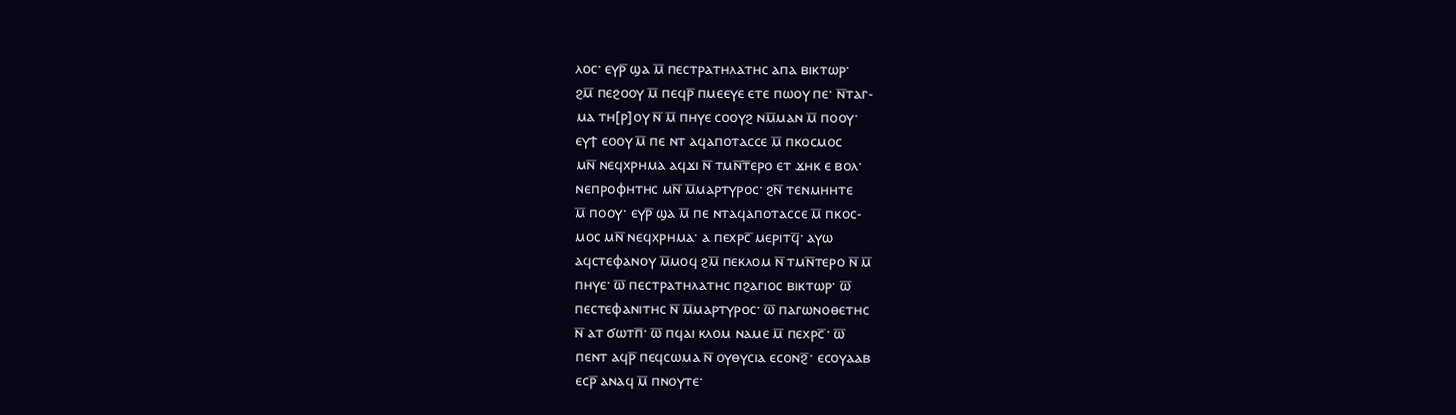ⲗⲟⲥ· ⲉⲩⲣ̅ ϣⲁ ⲙ̅ ⲡⲉⲥⲧⲣⲁⲧⲏⲗⲁⲧⲏⲥ ⲁⲡⲁ ⲃⲓⲕⲧⲱⲣ·
ϩⲙ̅ ⲡⲉϩⲟⲟⲩ ⲙ̅ ⲡⲉϥⲣ̅ ⲡⲙⲉⲉⲩⲉ ⲉⲧⲉ ⲡⲱⲟⲩ ⲡⲉ· ⲛ̅ⲧⲁⲅ‐
ⲙⲁ ⲧⲏ[ⲣ]ⲟⲩ ⲛ̅ ⲙ̅ ⲡⲏⲩⲉ ⲥⲟⲟⲩϩ ⲛⲙ̅ⲙⲁⲛ ⲙ̅ ⲡⲟⲟⲩ·
ⲉⲩϯ ⲉⲟⲟⲩ ⲙ̅ ⲡⲉ ⲛⲧ ⲁϥⲁⲡⲟⲧⲁⲥⲥⲉ ⲙ̅ ⲡⲕⲟⲥⲙⲟⲥ
ⲙⲛ̅ ⲛⲉϥⲭⲣⲏⲙⲁ ⲁϥϫⲓ ⲛ̅ ⲧⲙⲛ̅ⲧ̅ⲉⲣⲟ ⲉⲧ ϫⲏⲕ ⲉ ⲃⲟⲗ·
ⲛⲉⲡⲣⲟⲫⲏⲧⲏⲥ ⲙⲛ̅ ⲙ̅ⲙⲁⲣⲧⲩⲣⲟⲥ· ϩⲛ̅ ⲧⲉⲛⲙⲏⲏⲧⲉ
ⲙ̅ ⲡⲟⲟⲩ· ⲉⲩⲣ̅ ϣⲁ ⲙ̅ ⲡⲉ ⲛⲧⲁϥⲁⲡⲟⲧⲁⲥⲥⲉ ⲙ̅ ⲡⲕⲟⲥ‐
ⲙⲟⲥ ⲙⲛ̅ ⲛⲉϥⲭⲣⲏⲙⲁ· ⲁ ⲡⲉⲭⲣⲥ̅ ⲙⲉⲣⲓⲧϥ̅· ⲁⲩⲱ
ⲁϥⲥⲧⲉⲫⲁⲛⲟⲩ ⲙ̅ⲙⲟϥ ϩⲙ̅ ⲡⲉⲕⲗⲟⲙ ⲛ̅ ⲧⲙⲛ̅ⲧⲉⲣⲟ ⲛ̅ ⲙ̅
ⲡⲏⲩⲉ· ⲱ̅ ⲡⲉⲥⲧⲣⲁⲧⲏⲗⲁⲧⲏⲥ ⲡϩⲁⲅⲓⲟⲥ ⲃⲓⲕⲧⲱⲣ· ⲱ̅
ⲡⲉⲥⲧⲉⲫⲁⲛⲓⲧⲏⲥ ⲛ̅ ⲙ̅ⲙⲁⲣⲧⲩⲣⲟⲥ· ⲱ̅ ⲡⲁⲅⲱⲛⲟⲑⲉⲧⲏⲥ
ⲛ̅ ⲁⲧ ϭⲱⲧⲡ̅· ⲱ̅ ⲡϥⲁⲓ ⲕⲗⲟⲙ ⲛⲁⲙⲉ ⲙ̅ ⲡⲉⲭⲣⲥ̅· ⲱ̅
ⲡⲉⲛⲧ ⲁϥⲣ̅ ⲡⲉϥⲥⲱⲙⲁ ⲛ̅ ⲟⲩⲑⲩⲥⲓⲁ ⲉⲥⲟⲛϩ̅· ⲉⲥⲟⲩⲁⲁⲃ
ⲉⲥⲣ̅ ⲁⲛⲁϥ ⲙ̅ ⲡⲛⲟⲩⲧⲉ·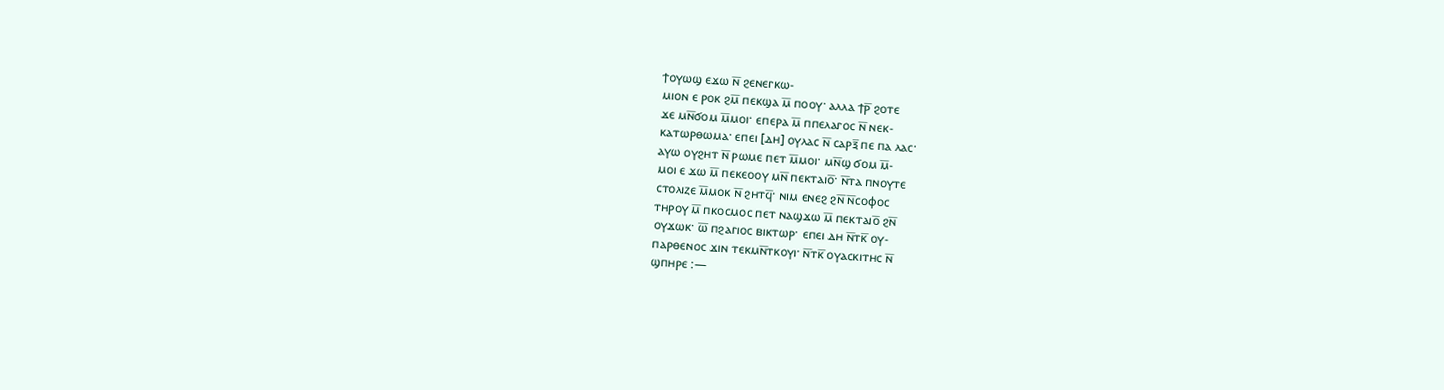ϯⲟⲩⲱϣ ⲉϫⲱ ⲛ̅ ϩⲉⲛⲉⲅⲕⲱ‐
ⲙⲓⲟⲛ ⲉ ⲣⲟⲕ ϩⲙ̅ ⲡⲉⲕϣⲁ ⲙ̅ ⲡⲟⲟⲩ· ⲁⲗⲗⲁ ϯⲣ̅ ϩⲟⲧⲉ
ϫⲉ ⲙⲛ̅ϭⲟⲙ ⲙ̅ⲙⲟⲓ· ⲉⲡⲉⲣⲁ ⲙ̅ ⲡⲡⲉⲗⲁⲅⲟⲥ ⲛ̅ ⲛⲉⲕ‐
ⲕⲁⲧⲱⲣⲑⲱⲙⲁ· ⲉⲡⲉⲓ [ⲇⲏ] ⲟⲩⲗⲁⲥ ⲛ̅ ⲥⲁⲣⲝ̅ ⲡⲉ ⲡⲁ ⲗⲁⲥ·
ⲁⲩⲱ ⲟⲩϩⲏⲧ ⲛ̅ ⲣⲱⲙⲉ ⲡⲉⲧ ⲙ̅ⲙⲟⲓ· ⲙⲛ̅ϣ ϭⲟⲙ ⲙ̅‐
ⲙⲟⲓ ⲉ ϫⲱ ⲙ̅ ⲡⲉⲕⲉⲟⲟⲩ ⲙⲛ̅ ⲡⲉⲕⲧⲁⲓⲟ̅· ⲛ̅ⲧⲁ ⲡⲛⲟⲩⲧⲉ
ⲥⲧⲟⲗⲓⲍⲉ ⲙ̅ⲙⲟⲕ ⲛ̅ ϩⲏⲧϥ̅· ⲛⲓⲙ ⲉⲛⲉϩ ϩⲛ̅ ⲛ̅ⲥⲟⲫⲟⲥ
ⲧⲏⲣⲟⲩ ⲙ̅ ⲡⲕⲟⲥⲙⲟⲥ ⲡⲉⲧ ⲛⲁϣϫⲱ ⲙ̅ ⲡⲉⲕⲧⲁⲓⲟ̅ ϩⲛ̅
ⲟⲩϫⲱⲕ· ⲱ̅ ⲡϩⲁⲅⲓⲟⲥ ⲃⲓⲕⲧⲱⲣ· ⲉⲡⲉⲓ ⲇⲏ ⲛ̅ⲧⲕ̅ ⲟⲩ‐
ⲡⲁⲣⲑⲉⲛⲟⲥ ϫⲓⲛ ⲧⲉⲕⲙⲛ̅ⲧⲕⲟⲩⲓ· ⲛ̅ⲧⲕ̅ ⲟⲩⲁⲥⲕⲓⲧⲏⲥ ⲛ̅
ϣⲡⲏⲣⲉ :—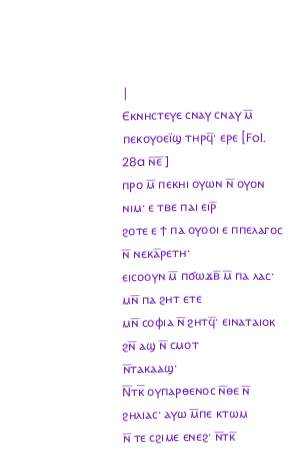|
Ⲉⲕⲛⲏⲥⲧⲉⲩⲉ ⲥⲛⲁⲩ ⲥⲛⲁⲩ ⲙ̅ ⲡⲉⲕⲟⲩⲟⲉⲓ̈ϣ ⲧⲏⲣϥ̅· ⲉⲣⲉ [Fol. 28a ⲛ̅ⲉ̅]
ⲡⲣⲟ ⲙ̅ ⲡⲉⲕⲏⲓ ⲟⲩⲱⲛ ⲛ̅ ⲟⲩⲟⲛ ⲛⲓⲙ· ⲉ ⲧⲃⲉ ⲡⲁⲓ ⲉⲓⲣ̅
ϩⲟⲧⲉ ⲉ ϯ ⲡⲁ ⲟⲩⲟⲟⲓ ⲉ ⲡⲡⲉⲗⲁⲅⲟⲥ ⲛ̅ ⲛⲉⲕⲁ̅ⲣⲉⲧⲏ·
ⲉⲓⲥⲟⲟⲩⲛ ⲙ̅ ⲡϭⲱϫⲃ̅ ⲙ̅ ⲡⲁ ⲗⲁⲥ· ⲙⲛ̅ ⲡⲁ ϩⲏⲧ ⲉⲧⲉ
ⲙⲛ̅ ⲥⲟⲫⲓⲁ ⲛ̅ ϩⲏⲧϥ̅· ⲉⲓⲛⲁⲧⲁⲓⲟⲕ ϩⲛ̅ ⲁϣ ⲛ̅ ⲥⲙⲟⲧ
ⲛ̅ⲧⲁⲕⲁⲁϣ·
Ⲛ̅ⲧⲕ̅ ⲟⲩⲡⲁⲣⲑⲉⲛⲟⲥ ⲛ̅ⲑⲉ ⲛ̅ ϩⲏⲗⲓⲁⲥ· ⲁⲩⲱ ⲙ̅ⲡⲉ ⲕⲧⲱⲙ
ⲛ̅ ⲧⲉ ⲥϩⲓⲙⲉ ⲉⲛⲉϩ· ⲛ̅ⲧⲕ̅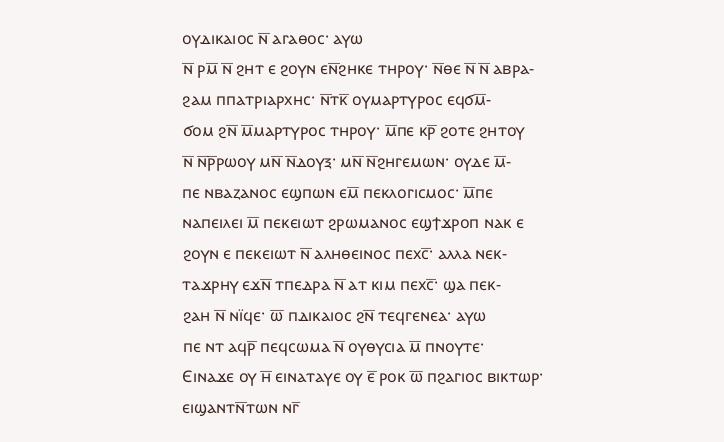ⲟⲩⲇⲓⲕⲁⲓⲟⲥ ⲛ̅ ⲁⲅⲁⲑⲟⲥ· ⲁⲩⲱ
ⲛ̅ ⲣⲙ̅ ⲛ̅ ϩⲏⲧ ⲉ ϩⲟⲩⲛ ⲉⲛ̅ϩⲏⲕⲉ ⲧⲏⲣⲟⲩ· ⲛ̅ⲑⲉ ⲛ̅ ⲛ̅ ⲁⲃⲣⲁ‐
ϩⲁⲙ ⲡⲡⲁⲧⲣⲓⲁⲣⲭⲏⲥ· ⲛ̅ⲧⲕ̅ ⲟⲩⲙⲁⲣⲧⲩⲣⲟⲥ ⲉϥϭⲙ̅‐
ϭⲟⲙ ϩⲛ̅ ⲙ̅ⲙⲁⲣⲧⲩⲣⲟⲥ ⲧⲏⲣⲟⲩ· ⲙ̅ⲡⲉ ⲕⲣ̅ ϩⲟⲧⲉ ϩⲏⲧⲟⲩ
ⲛ̅ ⲛ̅ⲣ̅ⲣⲱⲟⲩ ⲙⲛ̅ ⲛ̅ⲇⲟⲩⲝ· ⲙⲛ̅ ⲛ̅ϩⲏⲅⲉⲙⲱⲛ· ⲟⲩⲇⲉ ⲙ̅‐
ⲡⲉ ⲛⲃⲁⲍⲁⲛⲟⲥ ⲉϣⲡⲱⲛ ⲉⲙ̅ ⲡⲉⲕⲗⲟⲅⲓⲥⲙⲟⲥ· ⲙ̅ⲡⲉ
ⲛⲁⲡⲉⲓⲗⲉⲓ ⲙ̅ ⲡⲉⲕⲉⲓⲱⲧ ϩⲣⲱⲙⲁⲛⲟⲥ ⲉϣϯϫⲣⲟⲡ ⲛⲁⲕ ⲉ
ϩⲟⲩⲛ ⲉ ⲡⲉⲕⲉⲓⲱⲧ ⲛ̅ ⲁⲗⲏⲑⲉⲓⲛⲟⲥ ⲡⲉⲭⲥ̅· ⲁⲗⲗⲁ ⲛⲉⲕ‐
ⲧⲁϫⲣⲏⲩ ⲉϫⲛ̅ ⲧⲡⲉⲇⲣⲁ ⲛ̅ ⲁⲧ ⲕⲓⲙ ⲡⲉⲭⲥ̅· ϣⲁ ⲡⲉⲕ‐
ϩⲁⲏ ⲛ̅ ⲛⲓ̈ϥⲉ· ⲱ̅ ⲡⲇⲓⲕⲁⲓⲟⲥ ϩⲛ̅ ⲧⲉϥⲅⲉⲛⲉⲁ· ⲁⲩⲱ
ⲡⲉ ⲛⲧ ⲁϥⲣ̅ ⲡⲉϥⲥⲱⲙⲁ ⲛ̅ ⲟⲩⲑⲩⲥⲓⲁ ⲙ̅ ⲡⲛⲟⲩⲧⲉ·
Ⲉⲓⲛⲁϫⲉ ⲟⲩ ⲏ̅ ⲉⲓⲛⲁⲧⲁⲩⲉ ⲟⲩ ⲉ̅ ⲣⲟⲕ ⲱ̅ ⲡϩⲁⲅⲓⲟⲥ ⲃⲓⲕⲧⲱⲣ·
ⲉⲓϣⲁⲛⲧⲛ̅ⲧⲱⲛ ⲛⲅ̅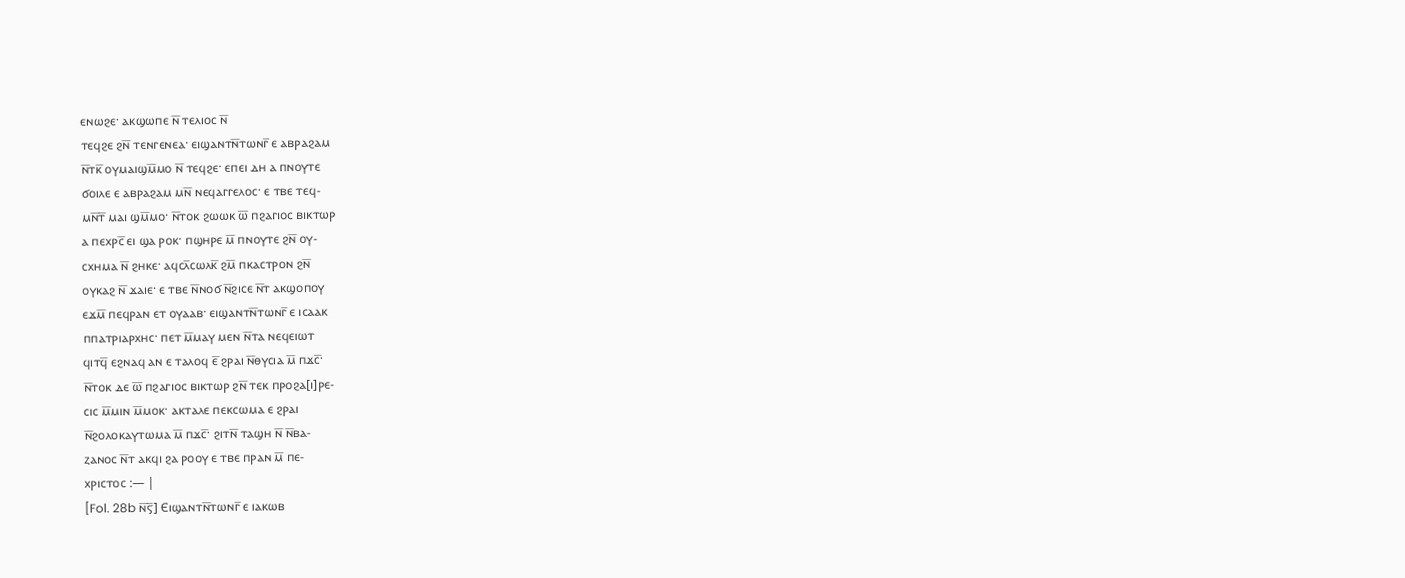ⲉⲛⲱϩⲉ· ⲁⲕϣⲱⲡⲉ ⲛ̅ ⲧⲉⲗⲓⲟⲥ ⲛ̅
ⲧⲉϥϩⲉ ϩⲛ̅ ⲧⲉⲛⲅⲉⲛⲉⲁ· ⲉⲓϣⲁⲛⲧⲛ̅ⲧⲱⲛⲅ̅ ⲉ ⲁⲃⲣⲁϩⲁⲙ
ⲛ̅ⲧⲕ̅ ⲟⲩⲙⲁⲓϣⲙ̅ⲙⲟ ⲛ̅ ⲧⲉϥϩⲉ· ⲉⲡⲉⲓ ⲇⲏ ⲁ ⲡⲛⲟⲩⲧⲉ
ϭⲟⲓⲗⲉ ⲉ ⲁⲃⲣⲁϩⲁⲙ ⲙⲛ̅ ⲛⲉϥⲁⲅⲅⲉⲗⲟⲥ· ⲉ ⲧⲃⲉ ⲧⲉϥ‐
ⲙⲛ̅ⲧ̅ ⲙⲁⲓ ϣⲙ̅ⲙⲟ· ⲛ̅ⲧⲟⲕ ϩⲱⲱⲕ ⲱ̅ ⲡϩⲁⲅⲓⲟⲥ ⲃⲓⲕⲧⲱⲣ
ⲁ ⲡⲉⲭⲣⲥ̅ ⲉⲓ ϣⲁ ⲣⲟⲕ· ⲡϣⲏⲣⲉ ⲙ̅ ⲡⲛⲟⲩⲧⲉ ϩⲛ̅ ⲟⲩ‐
ⲥⲭⲏⲙⲁ ⲛ̅ ϩⲏⲕⲉ· ⲁϥⲥⲗ̅ⲥⲱⲗⲕ̅ ϩⲙ̅ ⲡⲕⲁⲥⲧⲣⲟⲛ ϩⲛ̅
ⲟⲩⲕⲁϩ ⲛ̅ ϫⲁⲓⲉ· ⲉ ⲧⲃⲉ ⲛ̅ⲛⲟϭ ⲛ̅ϩⲓⲥⲉ ⲛ̅ⲧ ⲁⲕϣⲟⲡⲟⲩ
ⲉϫⲙ̅ ⲡⲉϥⲣⲁⲛ ⲉⲧ ⲟⲩⲁⲁⲃ· ⲉⲓϣⲁⲛⲧⲛ̅ⲧⲱⲛⲅ̅ ⲉ ⲓⲥⲁⲁⲕ
ⲡⲡⲁⲧⲣⲓⲁⲣⲭⲏⲥ· ⲡⲉⲧ ⲙ̅ⲙⲁⲩ ⲙⲉⲛ ⲛ̅ⲧⲁ ⲛⲉϥⲉⲓⲱⲧ
ϥⲓⲧϥ̅ ⲉϩⲛⲁϥ ⲁⲛ ⲉ ⲧⲁⲗⲟϥ ⲉ̅ ϩⲣⲁⲓ ⲛ̅ⲑⲩⲥⲓⲁ ⲙ̅ ⲡϫⲥ̅·
ⲛ̅ⲧⲟⲕ ⲇⲉ ⲱ̅ ⲡϩⲁⲅⲓⲟⲥ ⲃⲓⲕⲧⲱⲣ ϩⲛ̅ ⲧⲉⲕ ⲡⲣⲟϩⲁ[ⲓ]ⲣⲉ‐
ⲥⲓⲥ ⲙ̅ⲙⲓⲛ ⲙ̅ⲙⲟⲕ· ⲁⲕⲧⲁⲗⲉ ⲡⲉⲕⲥⲱⲙⲁ ⲉ ϩⲣⲁⲓ
ⲛ̅ϩⲟⲗⲟⲕⲁⲩⲧⲱⲙⲁ ⲙ̅ ⲡϫⲥ̅· ϩⲓⲧⲛ̅ ⲧⲁϣⲏ ⲛ̅ ⲛ̅ⲃⲁ‐
ⲍⲁⲛⲟⲥ ⲛ̅ⲧ ⲁⲕϥⲓ ϩⲁ ⲣⲟⲟⲩ ⲉ ⲧⲃⲉ ⲡⲣⲁⲛ ⲙ̅ ⲡⲉ‐
ⲭⲣⲓⲥⲧⲟⲥ :— |
[Fol. 28b ⲛ̅ⲋ̅] Ⲉⲓϣⲁⲛⲧⲛ̅ⲧⲱⲛⲅ̅ ⲉ ⲓⲁⲕⲱⲃ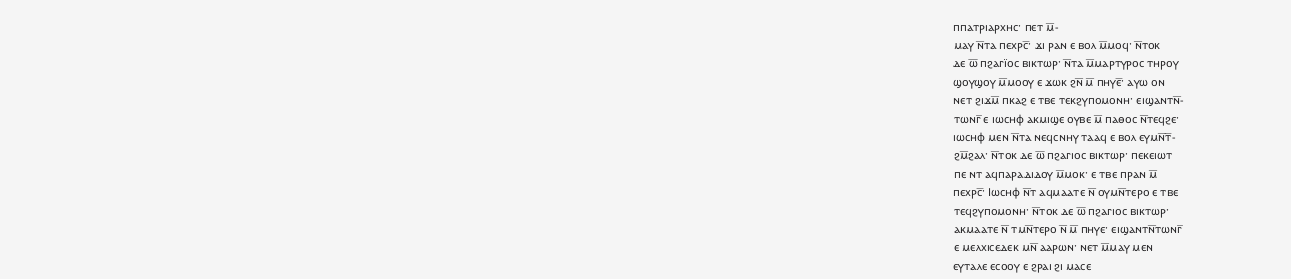ⲡⲡⲁⲧⲣⲓⲁⲣⲭⲏⲥ· ⲡⲉⲧ ⲙ̅‐
ⲙⲁⲩ ⲛ̅ⲧⲁ ⲡⲉⲭⲣⲥ̅· ϫⲓ ⲣⲁⲛ ⲉ ⲃⲟⲗ ⲙ̅ⲙⲟϥ· ⲛ̅ⲧⲟⲕ
ⲇⲉ ⲱ̅ ⲡϩⲁⲅⲓ̈ⲟⲥ ⲃⲓⲕⲧⲱⲣ· ⲛ̅ⲧⲁ ⲙ̅ⲙⲁⲣⲧⲩⲣⲟⲥ ⲧⲏⲣⲟⲩ
ϣⲟⲩϣⲟⲩ ⲙ̅ⲙⲟⲟⲩ ⲉ ϫⲱⲕ ϩⲛ̅ ⲙ̅ ⲡⲏⲩⲉ̅· ⲁⲩⲱ ⲟⲛ
ⲛⲉⲧ ϩⲓϫⲙ̅ ⲡⲕⲁϩ ⲉ ⲧⲃⲉ ⲧⲉⲕϩⲩⲡⲟⲙⲟⲛⲏ· ⲉⲓϣⲁⲛⲧⲛ̅‐
ⲧⲱⲛⲅ̅ ⲉ ⲓⲱⲥⲏⲫ ⲁⲕⲙⲓϣⲉ ⲟⲩⲃⲉ ⲙ̅ ⲡⲁⲑⲟⲥ ⲛ̅ⲧⲉϥϩⲉ·
ⲓⲱⲥⲏⲫ ⲙⲉⲛ ⲛ̅ⲧⲁ ⲛⲉϥⲥⲛⲏⲩ ⲧⲁⲁϥ ⲉ ⲃⲟⲗ ⲉⲩⲙⲛ̅ⲧ̅‐
ϩⲙ̅ϩⲁⲗ· ⲛ̅ⲧⲟⲕ ⲇⲉ ⲱ̅ ⲡϩⲁⲅⲓⲟⲥ ⲃⲓⲕⲧⲱⲣ· ⲡⲉⲕⲉⲓⲱⲧ
ⲡⲉ ⲛⲧ ⲁϥⲡⲁⲣⲁⲇⲓⲇⲟⲩ ⲙ̅ⲙⲟⲕ· ⲉ ⲧⲃⲉ ⲡⲣⲁⲛ ⲙ̅
ⲡⲉⲭⲣⲥ̅· Ⲓⲱⲥⲏⲫ ⲛ̅ⲧ ⲁϥⲙⲁⲁⲧⲉ ⲛ̅ ⲟⲩⲙⲛ̅ⲧⲉⲣⲟ ⲉ ⲧⲃⲉ
ⲧⲉϥϩⲩⲡⲟⲙⲟⲛⲏ· ⲛ̅ⲧⲟⲕ ⲇⲉ ⲱ̅ ⲡϩⲁⲅⲓⲟⲥ ⲃⲓⲕⲧⲱⲣ·
ⲁⲕⲙⲁⲁⲧⲉ ⲛ̅ ⲧⲙⲛ̅ⲧⲉⲣⲟ ⲛ̅ ⲙ̅ ⲡⲏⲩⲉ· ⲉⲓϣⲁⲛⲧⲛ̅ⲧⲱⲛⲅ̅
ⲉ ⲙⲉⲗⲭⲓⲥⲉⲇⲉⲕ ⲙⲛ̅ ⲁⲁⲣⲱⲛ· ⲛⲉⲧ ⲙ̅ⲙⲁⲩ ⲙⲉⲛ
ⲉⲩⲧⲁⲗⲉ ⲉⲥⲟⲟⲩ ⲉ ϩⲣⲁⲓ ϩⲓ ⲙⲁⲥⲉ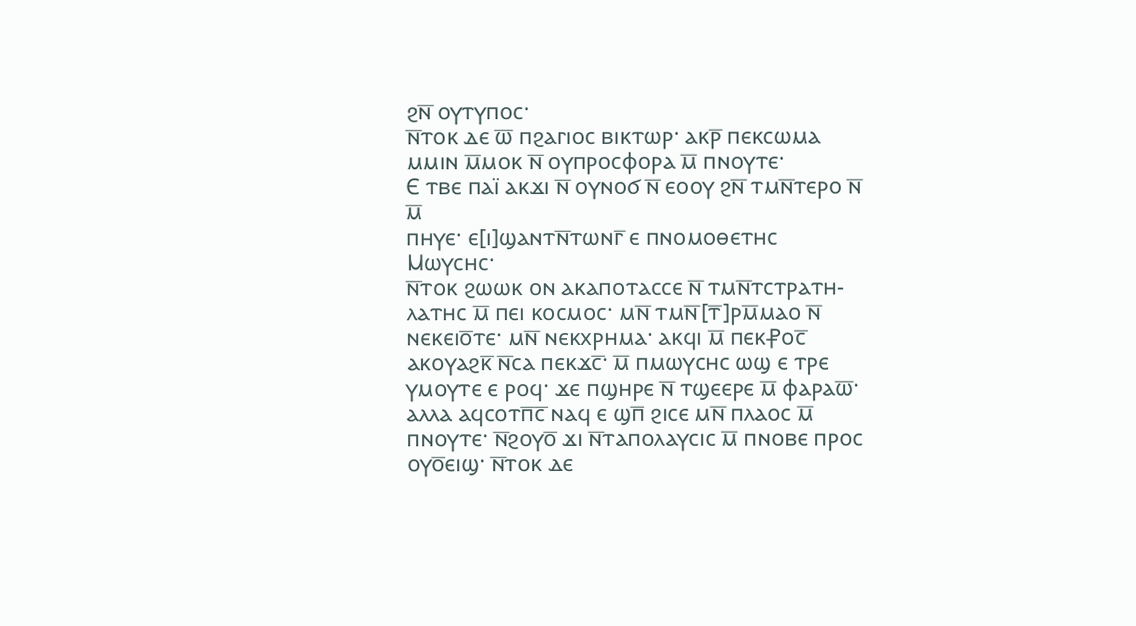ϩⲛ̅ ⲟⲩⲧⲩⲡⲟⲥ·
ⲛ̅ⲧⲟⲕ ⲇⲉ ⲱ̅ ⲡϩⲁⲅⲓⲟⲥ ⲃⲓⲕⲧⲱⲣ· ⲁⲕⲣ̅ ⲡⲉⲕⲥⲱⲙⲁ
ⲙⲙⲓⲛ ⲙ̅ⲙⲟⲕ ⲛ̅ ⲟⲩⲡⲣⲟⲥⲫⲟⲣⲁ ⲙ̅ ⲡⲛⲟⲩⲧⲉ·
Ⲉ ⲧⲃⲉ ⲡⲁⲓ̈ ⲁⲕϫⲓ ⲛ̅ ⲟⲩⲛⲟϭ ⲛ̅ ⲉⲟⲟⲩ ϩⲛ̅ ⲧⲙⲛ̅ⲧⲉⲣⲟ ⲛ̅ ⲙ̅
ⲡⲏⲩⲉ· ⲉ[ⲓ]ϣⲁⲛⲧⲛ̅ⲧⲱⲛⲅ̅ ⲉ ⲡⲛⲟⲙⲟⲑⲉⲧⲏⲥ Ⲙⲱⲩⲥⲏⲥ·
ⲛ̅ⲧⲟⲕ ϩⲱⲱⲕ ⲟⲛ ⲁⲕⲁⲡⲟⲧⲁⲥⲥⲉ ⲛ̅ ⲧⲙⲛ̅ⲧⲥⲧⲣⲁⲧⲏ‐
ⲗⲁⲧⲏⲥ ⲙ̅ ⲡⲉⲓ ⲕⲟⲥⲙⲟⲥ· ⲙⲛ̅ ⲧⲙⲛ̅[ⲧ̅]ⲣⲙ̅ⲙⲁⲟ ⲛ̅
ⲛⲉⲕⲉⲓⲟ̅ⲧⲉ· ⲙⲛ̅ ⲛⲉⲕⲭⲣⲏⲙⲁ· ⲁⲕϥⲓ ⲙ̅ ⲡⲉⲕ⳨ⲟⲥ̅
ⲁⲕⲟⲩⲁϩⲕ̅ ⲛ̅ⲥⲁ ⲡⲉⲕϫⲥ̅· ⲙ̅ ⲡⲙⲱⲩⲥⲏⲥ ⲱϣ ⲉ ⲧⲣⲉ
ⲩⲙⲟⲩⲧⲉ ⲉ ⲣⲟϥ· ϫⲉ ⲡϣⲏⲣⲉ ⲛ̅ ⲧϣⲉⲉⲣⲉ ⲙ̅ ⲫⲁⲣⲁⲱ̅·
ⲁⲗⲗⲁ ⲁϥⲥⲟⲧⲡ̅ⲥ̅ ⲛⲁϥ ⲉ ϣⲡ̅ ϩⲓⲥⲉ ⲙⲛ̅ ⲡⲗⲁⲟⲥ ⲙ̅
ⲡⲛⲟⲩⲧⲉ· ⲛ̅ϩⲟⲩⲟ̅ ϫⲓ ⲛ̅ⲧⲁⲡⲟⲗⲁⲩⲥⲓⲥ ⲙ̅ ⲡⲛⲟⲃⲉ ⲡⲣⲟⲥ
ⲟⲩⲟ̅ⲉⲓϣ· ⲛ̅ⲧⲟⲕ ⲇⲉ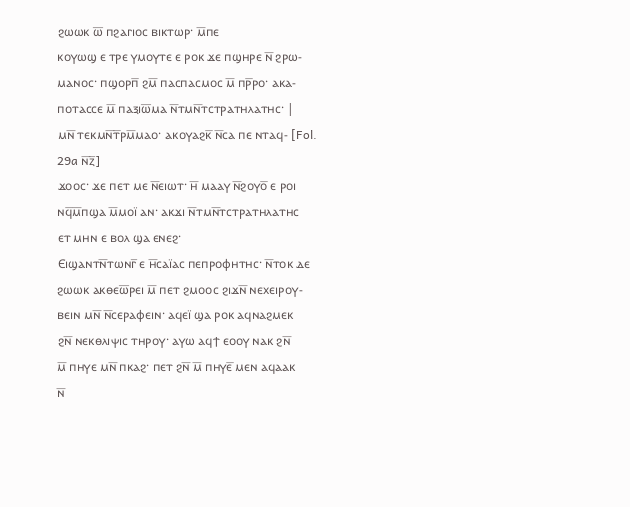ϩⲱⲱⲕ ⲱ̅ ⲡϩⲁⲅⲓⲟⲥ ⲃⲓⲕⲧⲱⲣ· ⲙ̅ⲡⲉ
ⲕⲟⲩⲱϣ ⲉ ⲧⲣⲉ ⲩⲙⲟⲩⲧⲉ ⲉ ⲣⲟⲕ ϫⲉ ⲡϣⲏⲣⲉ ⲛ̅ ϩⲣⲱ‐
ⲙⲁⲛⲟⲥ· ⲡϣⲟⲣⲡ̅ ϩⲙ̅ ⲡⲁⲥⲡⲁⲥⲙⲟⲥ ⲙ̅ ⲡⲣ̅ⲣⲟ· ⲁⲕⲁ‐
ⲡⲟⲧⲁⲥⲥⲉ ⲙ̅ ⲡⲁⲝⲓⲱ̅ⲙⲁ ⲛ̅ⲧⲙⲛ̅ⲧⲥⲧⲣⲁⲧⲏⲗⲁⲧⲏⲥ· |
ⲙⲛ̅ ⲧⲉⲕⲙⲛ̅ⲧ̅ⲣⲙ̅ⲙⲁⲟ· ⲁⲕⲟⲩⲁϩⲕ̅ ⲛ̅ⲥⲁ ⲡⲉ ⲛⲧⲁϥ‐ [Fol. 29a ⲛ̅ⲍ̅]
ϫⲟⲟⲥ· ϫⲉ ⲡⲉⲧ ⲙⲉ ⲛ̅ⲉⲓⲱⲧ· ⲏ̅ ⲙⲁⲁⲩ ⲛ̅ϩⲟⲩⲟ̅ ⲉ ⲣⲟⲓ
ⲛϥ̅ⲙ̅ⲡϣⲁ ⲙ̅ⲙⲟⲓ̈ ⲁⲛ· ⲁⲕϫⲓ ⲛ̅ⲧⲙⲛ̅ⲧⲥⲧⲣⲁⲧⲏⲗⲁⲧⲏⲥ
ⲉⲧ ⲙⲏⲛ ⲉ ⲃⲟⲗ ϣⲁ ⲉⲛⲉϩ·
Ⲉⲓϣⲁⲛⲧⲛ̅ⲧⲱⲛⲅ̅ ⲉ ⲏ̅ⲥⲁⲓ̈ⲁⲥ ⲡⲉⲡⲣⲟⲫⲏⲧⲏⲥ· ⲛ̅ⲧⲟⲕ ⲇⲉ
ϩⲱⲱⲕ ⲁⲕⲑⲉⲱ̅ⲣⲉⲓ ⲙ̅ ⲡⲉⲧ ϩⲙⲟⲟⲥ ϩⲓϫⲛ̅ ⲛⲉⲭⲉⲓⲣⲟⲩ‐
ⲃⲉⲓⲛ ⲙⲛ̅ ⲛ̅ⲥⲉⲣⲁⲫⲉⲓⲛ· ⲁϥⲉⲓ̈ ϣⲁ ⲣⲟⲕ ⲁϥⲛⲁϩⲙⲉⲕ
ϩⲛ̅ ⲛⲉⲕⲑⲗⲓⲯⲓⲥ ⲧⲏⲣⲟⲩ· ⲁⲩⲱ ⲁϥϯ ⲉⲟⲟⲩ ⲛⲁⲕ ϩⲛ̅
ⲙ̅ ⲡⲏⲩⲉ ⲙⲛ̅ ⲡⲕⲁϩ· ⲡⲉⲧ ϩⲛ̅ ⲙ̅ ⲡⲏⲩⲉ̅ ⲙⲉⲛ ⲁϥⲁⲁⲕ
ⲛ̅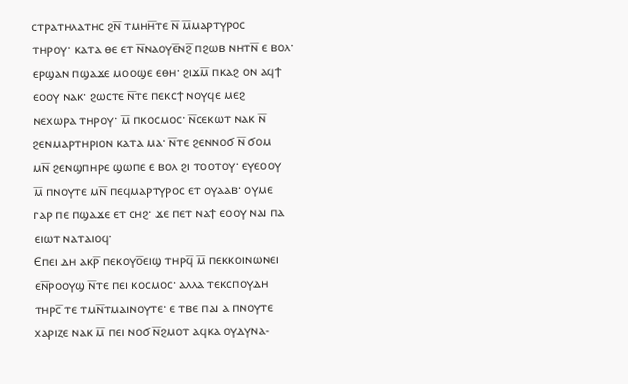ⲥⲧⲣⲁⲧⲏⲗⲁⲧⲏⲥ ϩⲛ̅ ⲧⲙⲏⲏ̅ⲧⲉ ⲛ̅ ⲙ̅ⲙⲁⲣⲧⲩⲣⲟⲥ
ⲧⲏⲣⲟⲩ· ⲕⲁⲧⲁ ⲑⲉ ⲉⲧ ⲛ̅ⲛⲁⲟⲩⲉ̅ⲛϩ̅ ⲡϩⲱⲃ ⲛⲏⲧⲛ̅ ⲉ ⲃⲟⲗ·
ⲉⲣϣⲁⲛ ⲡϣⲁϫⲉ ⲙⲟⲟϣⲉ ⲉⲑⲏ· ϩⲓϫⲙ̅ ⲡⲕⲁϩ ⲟⲛ ⲁϥϯ
ⲉⲟⲟⲩ ⲛⲁⲕ· ϩⲱⲥⲧⲉ ⲛ̅ⲧⲉ ⲡⲉⲕⲥϯ ⲛⲟⲩϥⲉ ⲙⲉϩ
ⲛⲉⲭⲱⲣⲁ ⲧⲏⲣⲟⲩ· ⲙ̅ ⲡⲕⲟⲥⲙⲟⲥ· ⲛ̅ⲥⲉⲕⲱⲧ ⲛⲁⲕ ⲛ̅
ϩⲉⲛⲙⲁⲣⲧⲏⲣⲓⲟⲛ ⲕⲁⲧⲁ ⲙⲁ· ⲛ̅ⲧⲉ ϩⲉⲛⲛⲟϭ ⲛ̅ ϭⲟⲙ
ⲙⲛ̅ ϩⲉⲛϣⲡⲏⲣⲉ ϣⲱⲡⲉ ⲉ ⲃⲟⲗ ϩⲓ ⲧⲟⲟⲧⲟⲩ· ⲉⲩⲉⲟⲟⲩ
ⲙ̅ ⲡⲛⲟⲩⲧⲉ ⲙⲛ̅ ⲡⲉϥⲙⲁⲣⲧⲩⲣⲟⲥ ⲉⲧ ⲟⲩⲁⲁⲃ· ⲟⲩⲙⲉ
ⲅⲁⲣ ⲡⲉ ⲡϣⲁϫⲉ ⲉⲧ ⲥⲏϩ· ϫⲉ ⲡⲉⲧ ⲛⲁϯ ⲉⲟⲟⲩ ⲛⲁⲓ ⲡⲁ
ⲉⲓⲱⲧ ⲛⲁⲧⲁⲓⲟϥ·
Ⲉⲡⲉⲓ ⲇⲏ ⲁⲕⲣ̅ ⲡⲉⲕⲟⲩⲟ̅ⲉⲓϣ ⲧⲏⲣϥ̅ ⲙ̅ ⲡⲉⲕⲕⲟⲓⲛⲱⲛⲉⲓ
ⲉⲛ̅ⲣⲟⲟⲩϣ ⲛ̅ⲧⲉ ⲡⲉⲓ ⲕⲟⲥⲙⲟⲥ· ⲁⲗⲗⲁ ⲧⲉⲕⲥⲡⲟⲩⲇⲏ
ⲧⲏⲣⲥ̅ ⲧⲉ ⲧⲙⲛ̅ⲧⲙⲁⲓⲛⲟⲩⲧⲉ· ⲉ ⲧⲃⲉ ⲡⲁⲓ ⲁ ⲡⲛⲟⲩⲧⲉ
ⲭⲁⲣⲓⲍⲉ ⲛⲁⲕ ⲙ̅ ⲡⲉⲓ ⲛⲟϭ ⲛ̅ϩⲙⲟⲧ ⲁϥⲕⲁ ⲟⲩⲇⲩⲛⲁ‐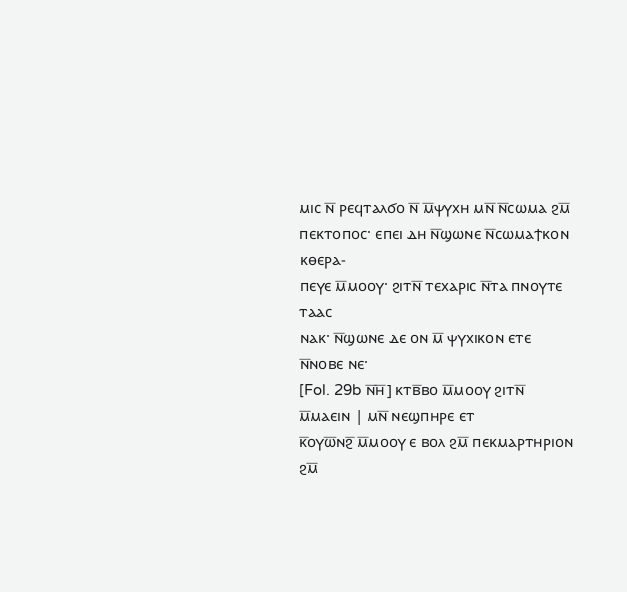ⲙⲓⲥ ⲛ̅ ⲣⲉϥⲧⲁⲗϭⲟ ⲛ̅ ⲙ̅ⲯⲩⲭⲏ ⲙⲛ̅ ⲛ̅ⲥⲱⲙⲁ ϩⲙ̅
ⲡⲉⲕⲧⲟⲡⲟⲥ· ⲉⲡⲉⲓ ⲇⲏ ⲛ̅ϣⲱⲛⲉ ⲛ̅ⲥⲱⲙⲁϯⲕⲟⲛ ⲕⲑⲉⲣⲁ‐
ⲡⲉⲩⲉ ⲙ̅ⲙⲟⲟⲩ· ϩⲓⲧⲛ̅ ⲧⲉⲭⲁⲣⲓⲥ ⲛ̅ⲧⲁ ⲡⲛⲟⲩⲧⲉ ⲧⲁⲁⲥ
ⲛⲁⲕ· ⲛ̅ϣⲱⲛⲉ ⲇⲉ ⲟⲛ ⲙ̅ ⲯⲩⲭⲓⲕⲟⲛ ⲉⲧⲉ ⲛ̅ⲛⲟⲃⲉ ⲛⲉ·
[Fol. 29b ⲛ̅ⲏ̅] ⲕⲧⲃ̅ⲃⲟ ⲙ̅ⲙⲟⲟⲩ ϩⲓⲧⲛ̅ ⲙ̅ⲙⲁⲉⲓⲛ | ⲙⲛ̅ ⲛⲉϣⲡⲏⲣⲉ ⲉⲧ
ⲕ̅ⲟⲩⲱ̅ⲛϩ̅ ⲙ̅ⲙⲟⲟⲩ ⲉ ⲃⲟⲗ ϩⲙ̅ ⲡⲉⲕⲙⲁⲣⲧⲏⲣⲓⲟⲛ ϩⲙ̅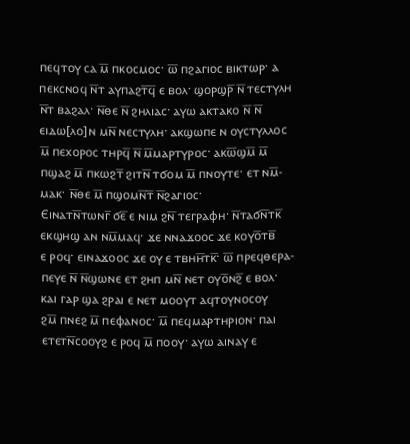ⲡⲉϥⲧⲟⲩ ⲥⲁ ⲙ̅ ⲡⲕⲟⲥⲙⲟⲥ· ⲱ̅ ⲡϩⲁⲅⲓⲟⲥ ⲃⲓⲕⲧⲱⲣ· ⲁ
ⲡⲉⲕⲥⲛⲟϥ ⲛ̅ⲧ ⲁⲩⲡⲁϩⲧ̅ϥ̅ ⲉ ⲃⲟⲗ· ϣⲟⲣϣⲣ̅ ⲛ̅ ⲧⲉⲥⲧⲩⲗⲏ
ⲛ̅ⲧ ⲃⲁϩⲁⲗ· ⲛ̅ⲑⲉ ⲛ̅ ϩⲏⲗⲓⲁⲥ· ⲁⲩⲱ ⲁⲕⲧⲁⲕⲟ ⲛ̅ ⲛ̅
ⲉⲓⲇⲱ[ⲗⲟ]ⲛ ⲙⲛ̅ ⲛⲉⲥⲧⲩⲗⲏ· ⲁⲕϣⲱⲡⲉ ⲛ ⲟⲩⲥⲧⲩⲗⲗⲟⲥ
ⲙ̅ ⲡⲉⲭⲟⲣⲟⲥ ⲧⲏⲣϥ̅ ⲛ̅ ⲙ̅ⲙⲁⲣⲧⲩⲣⲟⲥ· ⲁⲕⲱ̅ϣⲙ̅ ⲙ̅
ⲡϣⲁϩ ⲙ̅ ⲡⲕⲱϩⲧ̅ ϩⲓⲧⲛ̅ ⲧϭⲟⲙ ⲙ̅ ⲡⲛⲟⲩⲧⲉ· ⲉⲧ ⲛⲙ̅‐
ⲙⲁⲕ· ⲛ̅ⲑⲉ ⲙ̅ ⲡϣⲟⲙⲛ̅ⲧ̅ ⲛ̅ϩⲁⲅⲓⲟⲥ·
Ⲉⲓⲛⲁⲧⲛ̅ⲧⲱⲛⲅ̅ ϭⲉ̅ ⲉ ⲛⲓⲙ ϩⲛ̅ ⲧⲉⲅⲣⲁⲫⲏ· ⲛ̅ⲧⲁϭⲛ̅ⲧⲕ̅
ⲉⲕϣⲏϣ ⲁⲛ ⲛⲙ̅ⲙⲁϥ· ϫⲉ ⲛⲛⲁϫⲟⲟⲥ ϫⲉ ⲕⲟⲩⲟ̅ⲧⲃ̅
ⲉ ⲣⲟϥ· ⲉⲓⲛⲁϫⲟⲟⲥ ϫⲉ ⲟⲩ ⲉ ⲧⲃⲏⲏ̅ⲧⲕ̅· ⲱ̅ ⲡⲣⲉϥⲑⲉⲣⲁ‐
ⲡⲉⲩⲉ ⲛ̅ ⲛ̅ϣⲱⲛⲉ ⲉⲧ ϩⲏⲡ ⲙⲛ̅ ⲛⲉⲧ ⲟⲩⲟ̅ⲛϩ̅ ⲉ ⲃⲟⲗ·
ⲕⲁⲓ ⲅⲁⲣ ϣⲁ ϩⲣⲁⲓ ⲉ ⲛⲉⲧ ⲙⲟⲟⲩⲧ ⲁϥⲧⲟⲩⲛⲟⲥⲟⲩ
ϩⲙ̅ ⲡⲛⲉϩ ⲙ̅ ⲡⲉⲫⲁⲛⲟⲥ· ⲙ̅ ⲡⲉϥⲙⲁⲣⲧⲏⲣⲓⲟⲛ· ⲡⲁⲓ
ⲉⲧⲉⲧⲛ̅ⲥⲟⲟⲩϩ ⲉ ⲣⲟϥ ⲙ̅ ⲡⲟⲟⲩ· ⲁⲩⲱ ⲁⲓⲛⲁⲩ ⲉ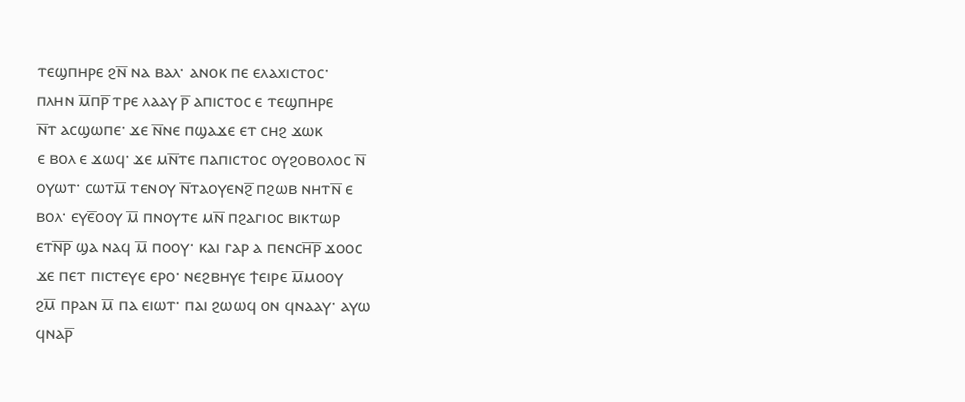ⲧⲉϣⲡⲏⲣⲉ ϩⲛ̅ ⲛⲁ ⲃⲁⲗ· ⲁⲛⲟⲕ ⲡⲉ ⲉⲗⲁⲭⲓⲥⲧⲟⲥ·
ⲡⲗⲏⲛ ⲙ̅ⲡⲣ̅ ⲧⲣⲉ ⲗⲁⲁⲩ ⲣ̅ ⲁⲡⲓⲥⲧⲟⲥ ⲉ ⲧⲉϣⲡⲏⲣⲉ
ⲛ̅ⲧ ⲁⲥϣⲱⲡⲉ· ϫⲉ ⲛ̅ⲛⲉ ⲡϣⲁϫⲉ ⲉⲧ ⲥⲏϩ ϫⲱⲕ
ⲉ ⲃⲟⲗ ⲉ ϫⲱϥ· ϫⲉ ⲙⲛ̅ⲧⲉ ⲡⲁⲡⲓⲥⲧⲟⲥ ⲟⲩϩⲟⲃⲟⲗⲟⲥ ⲛ̅
ⲟⲩⲱⲧ· ⲥⲱⲧⲙ̅ ⲧⲉⲛⲟⲩ ⲛ̅ⲧⲁⲟⲩⲉⲛϩ̅ ⲡϩⲱⲃ ⲛⲏⲧⲛ̅ ⲉ
ⲃⲟⲗ· ⲉⲩⲉ̅ⲟⲟⲩ ⲙ̅ ⲡⲛⲟⲩⲧⲉ ⲙⲛ̅ ⲡϩⲁⲅⲓⲟⲥ ⲃⲓⲕⲧⲱⲣ
ⲉⲧⲛ̅ⲣ̅ ϣⲁ ⲛⲁϥ ⲙ̅ ⲡⲟⲟⲩ· ⲕⲁⲓ ⲅⲁⲣ ⲁ ⲡⲉⲛⲥⲏ̅ⲣ̅ ϫⲟⲟⲥ
ϫⲉ ⲡⲉⲧ ⲡⲓⲥⲧⲉⲩⲉ ⲉⲣⲟ· ⲛⲉϩⲃⲏⲩⲉ ϯⲉⲓⲣⲉ ⲙ̅ⲙⲟⲟⲩ
ϩⲙ̅ ⲡⲣⲁⲛ ⲙ̅ ⲡⲁ ⲉⲓⲱⲧ· ⲡⲁⲓ ϩⲱⲱϥ ⲟⲛ ϥⲛⲁⲁⲩ· ⲁⲩⲱ
ϥⲛⲁⲣ̅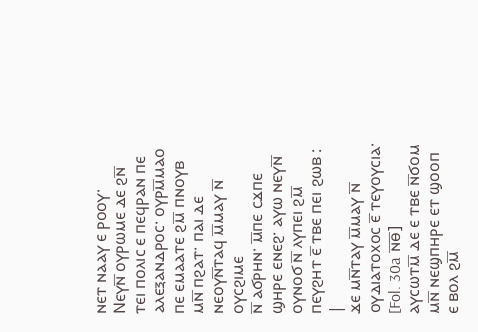ⲛⲉⲧ ⲛⲁⲁⲩ ⲉ ⲣⲟⲟⲩ·
Ⲛⲉⲩⲛ̅ ⲟⲩⲣⲱⲙⲉ ⲇⲉ ϩⲛ̅ ⲧⲉⲓ ⲡⲟⲗⲓⲥ ⲉ ⲡⲉϥⲣⲁⲛ ⲡⲉ
ⲁⲗⲉⲝⲁⲛⲇⲣⲟⲥ· ⲟⲩⲣⲙ̅ⲙⲁⲟ ⲡⲉ ⲉⲙⲁⲁⲧⲉ ϩⲙ̅ ⲡⲛⲟⲩⲃ
ⲙⲛ̅ ⲡϩⲁⲧ· ⲡⲁⲓ ⲇⲉ ⲛⲉⲟⲩⲛ̅ⲧⲁϥ ⲙ̅ⲙⲁⲩ ⲛ̅ ⲟⲩⲥϩⲓⲙⲉ
ⲛ̅ ⲁϭⲣⲏⲛ· ⲙ̅ⲡⲉ ⲥϫⲡⲉ ϣⲏⲣⲉ ⲉⲛⲉϩ· ⲁⲩⲱ ⲛⲉⲩⲛ̅
ⲟⲩⲛⲟϭ ⲛ̅ ⲗⲩⲡⲉⲓ ϩⲙ̅ ⲡⲉⲩϩⲏⲧ ⲉ̅ ⲧⲃⲉ ⲡⲉⲓ ϩⲱⲃ : |
ϫⲉ ⲙⲛ̅ⲧⲁⲩ ⲙ̅ⲙⲁⲩ ⲛ̅ ⲟⲩⲇⲓⲁⲧⲟⲭⲟⲥ ⲉ̅ ⲧⲉⲩⲟⲩⲥⲓⲁ· [Fol. 30a ⲛ̅ⲑ̅]
ⲁⲩⲥⲱⲧⲙ̅ ⲇⲉ ⲉ ⲧⲃⲉ ⲛ̅ϭⲟⲙ ⲙⲛ̅ ⲛⲉϣⲡⲏⲣⲉ ⲉⲧ ϣⲟⲟⲡ
ⲉ ⲃⲟⲗ ϩⲙ̅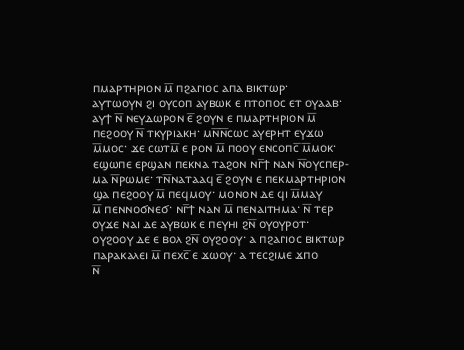ⲡⲙⲁⲣⲧⲏⲣⲓⲟⲛ ⲙ̅ ⲡϩⲁⲅⲓⲟⲥ ⲁⲡⲁ ⲃⲓⲕⲧⲱⲣ·
ⲁⲩⲧⲱⲟⲩⲛ ϩⲓ ⲟⲩⲥⲟⲡ ⲁⲩⲃⲱⲕ ⲉ ⲡⲧⲟⲡⲟⲥ ⲉⲧ ⲟⲩⲁⲁⲃ·
ⲁⲩϯ ⲛ̅ ⲛⲉⲩⲇⲱⲣⲟⲛ ⲉ̅ ϩⲟⲩⲛ ⲉ ⲡⲙⲁⲣⲧⲏⲣⲓⲟⲛ ⲙ̅
ⲡⲉϩⲟⲟⲩ ⲛ̅ ⲧⲕⲩⲣⲓⲁⲕⲏ· ⲙⲛ̅ⲛ̅ⲥⲱⲥ ⲁⲩⲉⲣⲏⲧ ⲉⲩϫⲱ
ⲙ̅ⲙⲟⲥ· ϫⲉ ⲥⲱⲧⲙ̅ ⲉ ⲣⲟⲛ ⲙ̅ ⲡⲟⲟⲩ ⲉⲛⲥⲟⲡⲥ̅ ⲙ̅ⲙⲟⲕ·
ⲉϣⲱⲡⲉ ⲉⲣϣⲁⲛ ⲡⲉⲕⲛⲁ ⲧⲁϩⲟⲛ ⲛⲅ̅ϯ ⲛⲁⲛ ⲛ̅ⲟⲩⲥⲡⲉⲣ‐
ⲙⲁ ⲛ̅ⲣⲱⲙⲉ· ⲧⲛ̅ⲛⲁⲧⲁⲁϥ ⲉ̅ ϩⲟⲩⲛ ⲉ ⲡⲉⲕⲙⲁⲣⲧⲏⲣⲓⲟⲛ
ϣⲁ ⲡⲉϩⲟⲟⲩ ⲙ̅ ⲡⲉϥⲙⲟⲩ· ⲙⲟⲛⲟⲛ ⲇⲉ ϥⲓ ⲙ̅ⲙⲁⲩ
ⲙ̅ ⲡⲉⲛⲛⲟϭⲛⲉϭ· ⲛⲅ̅ϯ ⲛⲁⲛ ⲙ̅ ⲡⲉⲛⲁⲓⲧⲏⲙⲁ· ⲛ̅ ⲧⲉⲣ
ⲟⲩϫⲉ ⲛⲁⲓ ⲇⲉ ⲁⲩⲃⲱⲕ ⲉ ⲡⲉⲩⲏⲓ ϩⲛ̅ ⲟⲩⲟⲩⲣⲟⲧ·
ⲟⲩϩⲟⲟⲩ ⲇⲉ ⲉ ⲃⲟⲗ ϩⲛ̅ ⲟⲩϩⲟⲟⲩ· ⲁ ⲡϩⲁⲅⲓⲟⲥ ⲃⲓⲕⲧⲱⲣ
ⲡⲁⲣⲁⲕⲁⲗⲉⲓ ⲙ̅ ⲡⲉⲭⲥ̅ ⲉ ϫⲱⲟⲩ· ⲁ ⲧⲉⲥϩⲓⲙⲉ ϫⲡⲟ
ⲛ̅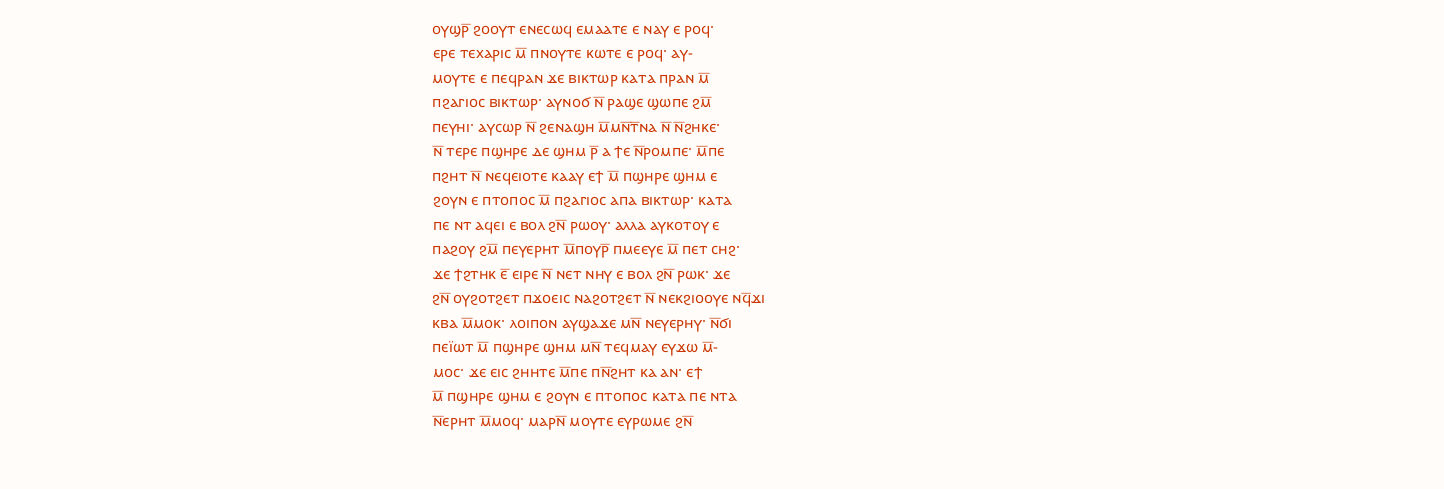ⲟⲩϣⲣ̅ ϩⲟⲟⲩⲧ ⲉⲛⲉⲥⲱϥ ⲉⲙⲁⲁⲧⲉ ⲉ ⲛⲁⲩ ⲉ ⲣⲟϥ·
ⲉⲣⲉ ⲧⲉⲭⲁⲣⲓⲥ ⲙ̅ ⲡⲛⲟⲩⲧⲉ ⲕⲱⲧⲉ ⲉ ⲣⲟϥ· ⲁⲩ‐
ⲙⲟⲩⲧⲉ ⲉ ⲡⲉϥⲣⲁⲛ ϫⲉ ⲃⲓⲕⲧⲱⲣ ⲕⲁⲧⲁ ⲡⲣⲁⲛ ⲙ̅
ⲡϩⲁⲅⲓⲟⲥ ⲃⲓⲕⲧⲱⲣ· ⲁⲩⲛⲟϭ ⲛ̅ ⲣⲁϣⲉ ϣⲱⲡⲉ ϩⲙ̅
ⲡⲉⲩⲏⲓ· ⲁⲩⲥⲱⲣ ⲛ̅ ϩⲉⲛⲁϣⲏ ⲙ̅ⲙⲛ̅ⲧ̅ⲛⲁ ⲛ̅ ⲛ̅ϩⲏⲕⲉ·
ⲛ̅ ⲧⲉⲣⲉ ⲡϣⲏⲣⲉ ⲇⲉ ϣⲏⲙ ⲣ̅ ⲁ ϯⲉ ⲛ̅ⲣⲟⲙⲡⲉ· ⲙ̅ⲡⲉ
ⲡϩⲏⲧ ⲛ̅ ⲛⲉϥⲉⲓⲟⲧⲉ ⲕⲁⲁⲩ ⲉϯ ⲙ̅ ⲡϣⲏⲣⲉ ϣⲏⲙ ⲉ
ϩⲟⲩⲛ ⲉ ⲡⲧⲟⲡⲟⲥ ⲙ̅ ⲡϩⲁⲅⲓⲟⲥ ⲁⲡⲁ ⲃⲓⲕⲧⲱⲣ· ⲕⲁⲧⲁ
ⲡⲉ ⲛⲧ ⲁϥⲉⲓ ⲉ ⲃⲟⲗ ϩⲛ̅ ⲣⲱⲟⲩ· ⲁⲗⲗⲁ ⲁⲩⲕⲟⲧⲟⲩ ⲉ
ⲡⲁϩⲟⲩ ϩⲙ̅ ⲡⲉⲩⲉⲣⲏⲧ ⲙ̅ⲡⲟⲩⲣ̅ ⲡⲙⲉⲉⲩⲉ ⲙ̅ ⲡⲉⲧ ⲥⲏϩ·
ϫⲉ ϯϩⲧⲏⲕ ⲉ̅ ⲉⲓⲣⲉ ⲛ̅ ⲛⲉⲧ ⲛⲏⲩ ⲉ ⲃⲟⲗ ϩⲛ̅ ⲣⲱⲕ· ϫⲉ
ϩⲛ̅ ⲟⲩϩⲟⲧϩⲉⲧ ⲡϫⲟⲉⲓⲥ ⲛⲁϩⲟⲧϩⲉⲧ ⲛ̅ ⲛⲉⲕϩⲓⲟⲟⲩⲉ ⲛϥ̅ϫⲓ
ⲕⲃⲁ ⲙ̅ⲙⲟⲕ· ⲗⲟⲓⲡⲟⲛ ⲁⲩϣⲁϫⲉ ⲙⲛ̅ ⲛⲉⲩⲉⲣⲏⲩ· ⲛ̅ϭⲓ
ⲡⲉⲓ̈ⲱⲧ ⲙ̅ ⲡϣⲏⲣⲉ ϣⲏⲙ ⲙⲛ̅ ⲧⲉϥⲙⲁⲩ ⲉⲩϫⲱ ⲙ̅‐
ⲙⲟⲥ· ϫⲉ ⲉⲓⲥ ϩⲏⲏⲧⲉ ⲙ̅ⲡⲉ ⲡⲛ̅ϩⲏⲧ ⲕⲁ ⲁⲛ· ⲉϯ
ⲙ̅ ⲡϣⲏⲣⲉ ϣⲏⲙ ⲉ ϩⲟⲩⲛ ⲉ ⲡⲧⲟⲡⲟⲥ ⲕⲁⲧⲁ ⲡⲉ ⲛⲧⲁ
ⲛ̅ⲉⲣⲏⲧ ⲙ̅ⲙⲟϥ· ⲙⲁⲣⲛ̅ ⲙⲟⲩⲧⲉ ⲉⲩⲣⲱⲙⲉ ϩⲛ̅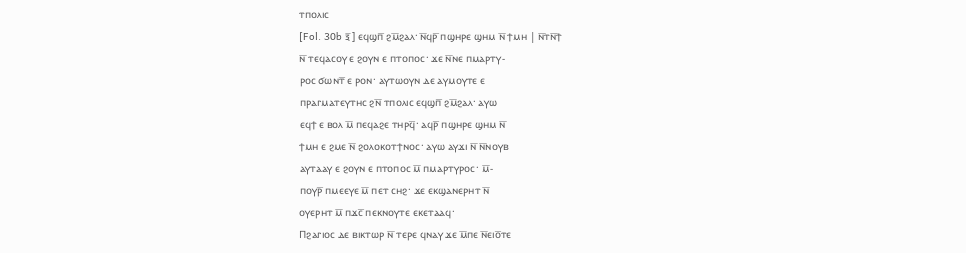ⲧⲡⲟⲗⲓⲥ
[Fol. 30b ⲝ̅] ⲉϥϣⲡ̅ ϩⲙ̅ϩⲁⲗ· ⲛ̅ϥⲣ̅ ⲡϣⲏⲣⲉ ϣⲏⲙ ⲛ̅ ϯⲙⲏ | ⲛ̅ⲧⲛ̅ϯ
ⲛ̅ ⲧⲉϥⲁⲥⲟⲩ ⲉ ϩⲟⲩⲛ ⲉ ⲡⲧⲟⲡⲟⲥ· ϫⲉ ⲛ̅ⲛⲉ ⲡⲙⲁⲣⲧⲩ‐
ⲣⲟⲥ ϭⲱⲛⲧ̅ ⲉ ⲣⲟⲛ· ⲁⲩⲧⲱⲟⲩⲛ ⲇⲉ ⲁⲩⲙⲟⲩⲧⲉ ⲉ
ⲡⲣⲁⲅⲙⲁⲧⲉⲩⲧⲏⲥ ϩⲛ̅ ⲧⲡⲟⲗⲓⲥ ⲉϥϣⲡ̅ ϩⲙ̅ϩⲁⲗ· ⲁⲩⲱ
ⲉϥϯ ⲉ ⲃⲟⲗ ⲙ̅ ⲡⲉϥⲁϩⲉ ⲧⲏⲣϥ̅· ⲁϥⲣ̅ ⲡϣⲏⲣⲉ ϣⲏⲙ ⲛ̅
ϯⲙⲏ ⲉ ϩⲙⲉ ⲛ̅ ϩⲟⲗⲟⲕⲟⲧϯⲛⲟⲥ· ⲁⲩⲱ ⲁⲩϫⲓ ⲛ̅ ⲛ̅ⲛⲟⲩⲃ
ⲁⲩⲧⲁⲁⲩ ⲉ ϩⲟⲩⲛ ⲉ ⲡⲧⲟⲡⲟⲥ ⲙ̅ ⲡⲙⲁⲣⲧⲩⲣⲟⲥ· ⲙ̅‐
ⲡⲟⲩⲣ̅ ⲡⲙⲉⲉⲩⲉ ⲙ̅ ⲡⲉⲧ ⲥⲏϩ· ϫⲉ ⲉⲕϣⲁⲛⲉⲣⲏⲧ ⲛ̅
ⲟⲩⲉⲣⲏⲧ ⲙ̅ ⲡϫⲥ̅ ⲡⲉⲕⲛⲟⲩⲧⲉ ⲉⲕⲉⲧⲁⲁϥ·
Ⲡϩⲁⲅⲓⲟⲥ ⲇⲉ ⲃⲓⲕⲧⲱⲣ ⲛ̅ ⲧⲉⲣⲉ ϥⲛⲁⲩ ϫⲉ ⲙ̅ⲡⲉ ⲛ̅ⲉⲓⲟ̅ⲧⲉ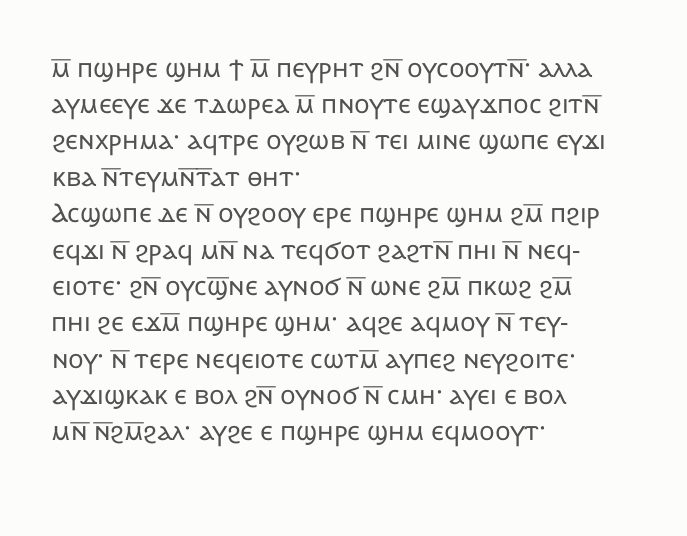ⲙ̅ ⲡϣⲏⲣⲉ ϣⲏⲙ ϯ ⲙ̅ ⲡⲉⲩⲣⲏⲧ ϩⲛ̅ ⲟⲩⲥⲟⲟⲩⲧⲛ̅· ⲁⲗⲗⲁ
ⲁⲩⲙⲉⲉⲩⲉ ϫⲉ ⲧⲇⲱⲣⲉⲁ ⲙ̅ ⲡⲛⲟⲩⲧⲉ ⲉϣⲁⲩϫⲡⲟⲥ ϩⲓⲧⲛ̅
ϩⲉⲛⲭⲣⲏⲙⲁ· ⲁϥⲧⲣⲉ ⲟⲩϩⲱⲃ ⲛ̅ ⲧⲉⲓ ⲙⲓⲛⲉ ϣⲱⲡⲉ ⲉⲩϫⲓ
ⲕⲃⲁ ⲛ̅ⲧⲉⲩⲙⲛ̅ⲧ̅ⲁⲧ ⲑⲏⲧ·
Ⲁⲥϣⲱⲡⲉ ⲇⲉ ⲛ̅ ⲟⲩϩⲟⲟⲩ ⲉⲣⲉ ⲡϣⲏⲣⲉ ϣⲏⲙ ϩⲙ̅ ⲡϩⲓⲣ
ⲉϥϫⲓ ⲛ̅ ϩⲣⲁϥ ⲙⲛ̅ ⲛⲁ ⲧⲉϥϭⲟⲧ ϩⲁϩⲧⲛ̅ ⲡⲏⲓ ⲛ̅ ⲛⲉϥ‐
ⲉⲓⲟⲧⲉ· ϩⲛ̅ ⲟⲩⲥϣ̅ⲛⲉ ⲁⲩⲛⲟϭ ⲛ̅ ⲱⲛⲉ ϩⲙ̅ ⲡⲕⲱϩ ϩⲙ̅
ⲡⲏⲓ ϩⲉ ⲉϫⲙ̅ ⲡϣⲏⲣⲉ ϣⲏⲙ· ⲁϥϩⲉ ⲁϥⲙⲟⲩ ⲛ̅ ⲧⲉⲩ‐
ⲛⲟⲩ· ⲛ̅ ⲧⲉⲣⲉ ⲛⲉϥⲉⲓⲟⲧⲉ ⲥⲱⲧⲙ̅ ⲁⲩⲡⲉϩ ⲛⲉⲩϩⲟⲓⲧⲉ·
ⲁⲩϫⲓϣⲕⲁⲕ ⲉ ⲃⲟⲗ ϩⲛ̅ ⲟⲩⲛⲟϭ ⲛ̅ ⲥⲙⲏ· ⲁⲩⲉⲓ ⲉ ⲃⲟⲗ
ⲙⲛ̅ ⲛ̅ϩⲙ̅ϩⲁⲗ· ⲁⲩϩⲉ ⲉ ⲡϣⲏⲣⲉ ϣⲏⲙ ⲉϥⲙⲟⲟⲩⲧ·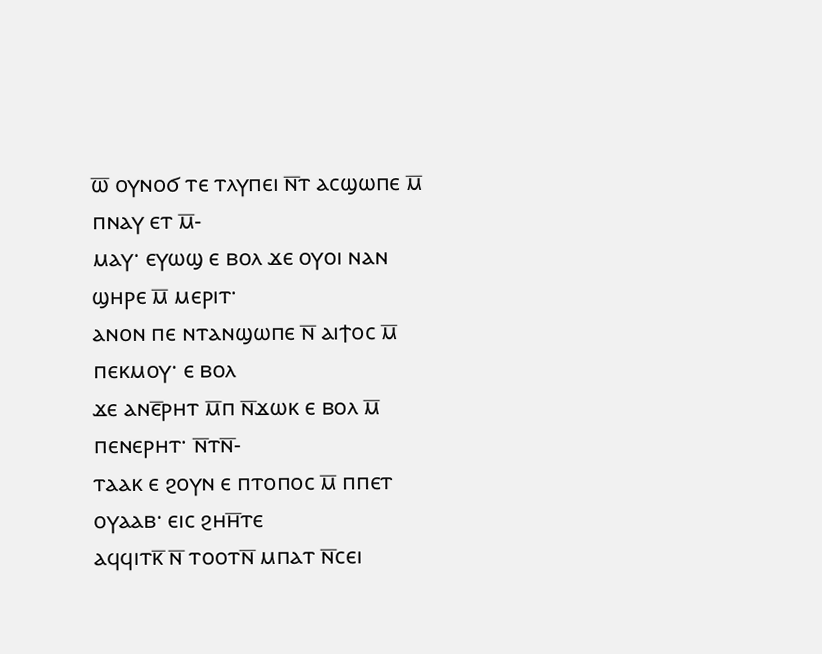ⲱ̅ ⲟⲩⲛⲟϭ ⲧⲉ ⲧⲗⲩⲡⲉⲓ ⲛ̅ⲧ ⲁⲥϣⲱⲡⲉ ⲙ̅ ⲡⲛⲁⲩ ⲉⲧ ⲙ̅‐
ⲙⲁⲩ· ⲉⲩⲱϣ ⲉ ⲃⲟⲗ ϫⲉ ⲟⲩⲟⲓ ⲛⲁⲛ ϣⲏⲣⲉ ⲙ̅ ⲙⲉⲣⲓⲧ·
ⲁⲛⲟⲛ ⲡⲉ ⲛⲧⲁⲛϣⲱⲡⲉ ⲛ̅ ⲁⲓϯⲟⲥ ⲙ̅ ⲡⲉⲕⲙⲟⲩ· ⲉ ⲃⲟⲗ
ϫⲉ ⲁⲛⲉ̅ⲣⲏⲧ ⲙ̅ⲡ ⲛ̅ϫⲱⲕ ⲉ ⲃⲟⲗ ⲙ̅ ⲡⲉⲛⲉⲣⲏⲧ· ⲛ̅ⲧⲛ̅‐
ⲧⲁⲁⲕ ⲉ ϩⲟⲩⲛ ⲉ ⲡⲧⲟⲡⲟⲥ ⲙ̅ ⲡⲡⲉⲧ ⲟⲩⲁⲁⲃ· ⲉⲓⲥ ϩⲏⲏ̅ⲧⲉ
ⲁϥϥⲓⲧⲕ̅ ⲛ̅ ⲧⲟⲟⲧⲛ̅ ⲙⲡⲁⲧ ⲛ̅ⲥⲉⲓ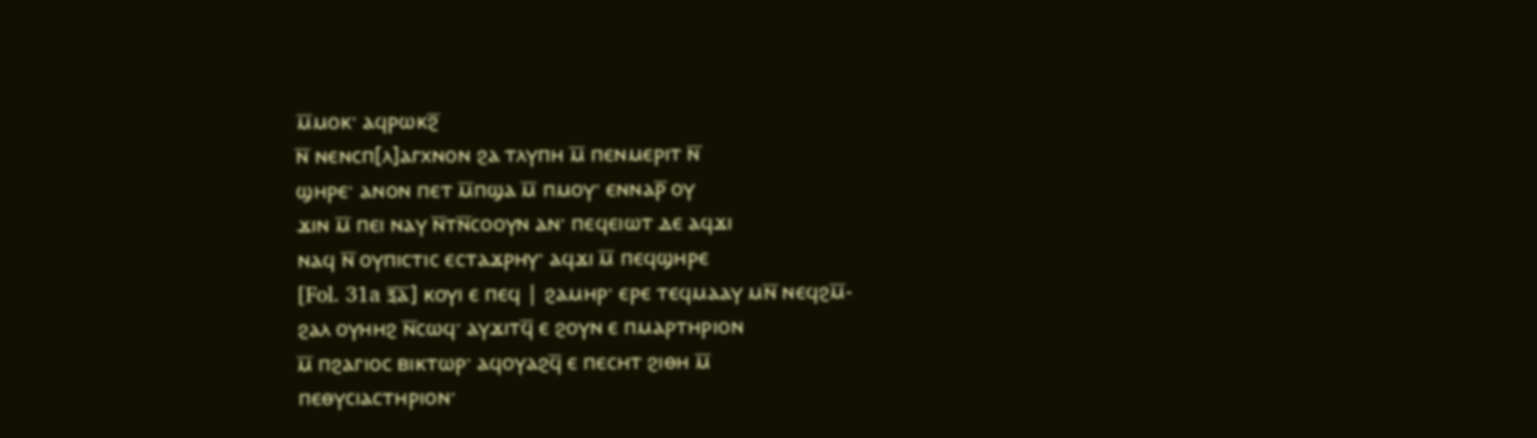ⲙ̅ⲙⲟⲕ· ⲁϥⲣⲱⲕϩ̅
ⲛ̅ ⲛⲉⲛⲥⲡ[ⲗ]ⲁⲅⲭⲛⲟⲛ ϩⲁ ⲧⲗⲩⲡⲏ ⲙ̅ ⲡⲉⲛⲙⲉⲣⲓⲧ ⲛ̅
ϣⲏⲣⲉ· ⲁⲛⲟⲛ ⲡⲉⲧ ⲙ̅ⲡϣⲁ ⲙ̅ ⲡⲙⲟⲩ· ⲉⲛⲛⲁⲣ̅ ⲟⲩ
ϫⲓⲛ ⲙ̅ ⲡⲉⲓ ⲛⲁⲩ ⲛ̅ⲧⲛ̅ⲥⲟⲟⲩⲛ ⲁⲛ· ⲡⲉϥⲉⲓⲱⲧ ⲇⲉ ⲁϥϫⲓ
ⲛⲁϥ ⲛ̅ ⲟⲩⲡⲓⲥⲧⲓⲥ ⲉⲥⲧⲁϫⲣⲏⲩ· ⲁϥϫⲓ ⲙ̅ ⲡⲉϥϣⲏⲣⲉ
[Fol. 31a ⲝ̅ⲁ̅] ⲕⲟⲩⲓ ⲉ ⲡⲉϥ | ϩⲁⲙⲏⲣ· ⲉⲣⲉ ⲧⲉϥⲙⲁⲁⲩ ⲙⲛ̅ ⲛⲉϥϩⲙ̅‐
ϩⲁⲗ ⲟⲩⲏⲏϩ ⲛ̅ⲥⲱϥ· ⲁⲩϫⲓⲧϥ̅ ⲉ ϩⲟⲩⲛ ⲉ ⲡⲙⲁⲣⲧⲏⲣⲓⲟⲛ
ⲙ̅ ⲡϩⲁⲅⲓⲟⲥ ⲃⲓⲕⲧⲱⲣ· ⲁϥⲟⲩⲁϩϥ̅ ⲉ ⲡⲉⲥⲏⲧ ϩⲓⲑⲏ ⲙ̅
ⲡⲉⲑⲩⲥⲓⲁⲥⲧⲏⲣⲓⲟⲛ·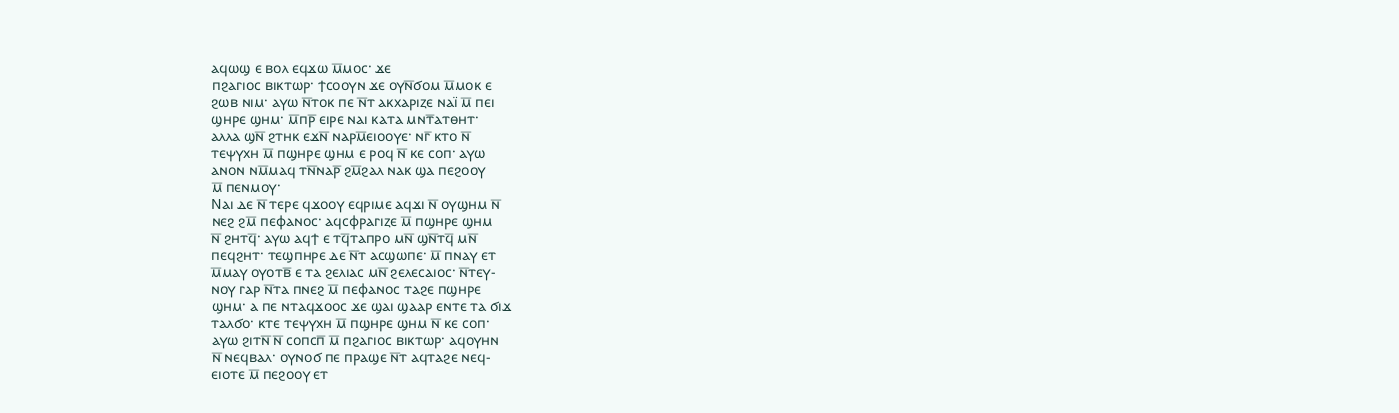ⲁϥⲱϣ ⲉ ⲃⲟⲗ ⲉϥϫⲱ ⲙ̅ⲙⲟⲥ· ϫⲉ
ⲡϩⲁⲅⲓⲟⲥ ⲃⲓⲕⲧⲱⲣ· ϯⲥⲟⲟⲩⲛ ϫⲉ ⲟⲩⲛ̅ϭⲟⲙ ⲙ̅ⲙⲟⲕ ⲉ
ϩⲱⲃ ⲛⲓⲙ· ⲁⲩⲱ ⲛ̅ⲧⲟⲕ ⲡⲉ ⲛ̅ⲧ ⲁⲕⲭⲁⲣⲓⲍⲉ ⲛⲁⲓ̈ ⲙ̅ ⲡⲉⲓ
ϣⲏⲣⲉ ϣⲏⲙ· ⲙ̅ⲡⲣ̅ ⲉⲓⲣⲉ ⲛⲁⲓ ⲕⲁⲧⲁ ⲙⲛⲧ̅ⲁⲧⲑⲏⲧ·
ⲁⲗⲗⲁ ϣⲛ̅ ϩⲧⲏⲕ ⲉϫⲛ̅ ⲛⲁⲣⲙ̅ⲉⲓⲟⲟⲩⲉ· ⲛⲅ̅ ⲕⲧⲟ ⲛ̅
ⲧⲉⲯⲩⲭⲏ ⲙ̅ ⲡϣⲏⲣⲉ ϣⲏⲙ ⲉ ⲣⲟϥ ⲛ̅ ⲕⲉ ⲥⲟⲡ· ⲁⲩⲱ
ⲁⲛⲟⲛ ⲛⲙ̅ⲙⲁϥ ⲧⲛ̅ⲛⲁⲣ̅ ϩⲙ̅ϩⲁⲗ ⲛⲁⲕ ϣⲁ ⲡⲉϩⲟⲟⲩ
ⲙ̅ ⲡⲉⲛⲙⲟⲩ·
Ⲛⲁⲓ ⲇⲉ ⲛ̅ ⲧⲉⲣⲉ ϥϫⲟⲟⲩ ⲉϥⲣⲓⲙⲉ ⲁϥϫⲓ ⲛ̅ ⲟⲩϣⲏⲙ ⲛ̅
ⲛⲉϩ ϩⲙ̅ ⲡⲉⲫⲁⲛⲟⲥ· ⲁϥⲥⲫⲣⲁⲅⲓⲍⲉ ⲙ̅ ⲡϣⲏⲣⲉ ϣⲏⲙ
ⲛ̅ ϩⲏⲧϥ̅· ⲁⲩⲱ ⲁϥϯ ⲉ ⲧϥ̅ⲧⲁⲡⲣⲟ ⲙⲛ̅ ϣⲛ̅ⲧϥ̅ ⲙⲛ̅
ⲡⲉϥϩⲏⲧ· ⲧⲉϣⲡⲏⲣⲉ ⲇⲉ ⲛ̅ⲧ ⲁⲥϣⲱⲡⲉ· ⲙ̅ ⲡⲛⲁⲩ ⲉⲧ
ⲙ̅ⲙⲁⲩ ⲟⲩⲟⲧⲃ̅ ⲉ ⲧⲁ ϩⲉⲗⲓⲁⲥ ⲙⲛ̅ ϩⲉⲗⲉⲥⲁⲓⲟⲥ· ⲛ̅ⲧⲉⲩ‐
ⲛⲟⲩ ⲅⲁⲣ ⲛ̅ⲧⲁ ⲡⲛⲉϩ ⲙ̅ ⲡⲉⲫⲁⲛⲟⲥ ⲧⲁϩⲉ ⲡϣⲏⲣⲉ
ϣⲏⲙ· ⲁ ⲡⲉ ⲛⲧⲁϥϫⲟⲟⲥ ϫⲉ ϣⲁⲓ ϣⲁⲁⲣ ⲉⲛⲧⲉ ⲧⲁ ϭⲓϫ
ⲧⲁⲗϭⲟ· ⲕⲧⲉ ⲧⲉⲯⲩⲭⲏ ⲙ̅ ⲡϣⲏⲣⲉ ϣⲏⲙ ⲛ̅ ⲕⲉ ⲥⲟⲡ·
ⲁⲩⲱ ϩⲓⲧⲛ̅ ⲛ̅ ⲥⲟⲡⲥⲡ̅ ⲙ̅ ⲡϩⲁⲅⲓⲟⲥ ⲃⲓⲕⲧⲱⲣ· ⲁϥⲟⲩⲏⲛ
ⲛ̅ ⲛⲉϥⲃⲁⲗ· ⲟⲩⲛⲟϭ ⲡⲉ ⲡⲣⲁϣⲉ ⲛ̅ⲧ ⲁϥⲧⲁϩⲉ ⲛⲉϥ‐
ⲉⲓⲟⲧⲉ ⲙ̅ ⲡⲉϩⲟⲟⲩ ⲉⲧ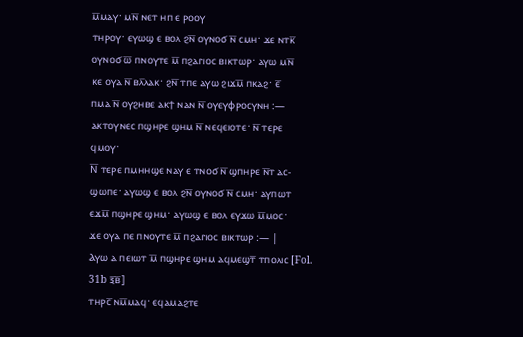ⲙ̅ⲙⲁⲩ· ⲙⲛ̅ ⲛⲉⲧ ⲏⲡ ⲉ ⲣⲟⲟⲩ
ⲧⲏⲣⲟⲩ· ⲉⲩⲱϣ ⲉ ⲃⲟⲗ ϩⲛ̅ ⲟⲩⲛⲟϭ ⲛ̅ ⲥⲙⲏ· ϫⲉ ⲛⲧⲕ̅
ⲟⲩⲛⲟϭ ⲱ̅ ⲡⲛⲟⲩⲧⲉ ⲙ̅ ⲡϩⲁⲅⲓⲟⲥ ⲃⲓⲕⲧⲱⲣ· ⲁⲩⲱ ⲙⲛ̅
ⲕⲉ ⲟⲩⲁ ⲛ̅ ⲃⲗ̅ⲗⲁⲕ· ϩⲛ̅ ⲧⲡⲉ ⲁⲩⲱ ϩⲓϫⲙ̅ ⲡⲕⲁϩ· ⲉ̅
ⲡⲙⲁ ⲛ̅ ⲟⲩϩⲏⲃⲉ ⲁⲕϯ ⲛⲁⲛ ⲛ̅ ⲟⲩⲉⲩⲫⲣⲟⲥⲩⲛⲏ :—
ⲁⲕⲧⲟⲩⲛⲉⲥ ⲡϣⲏⲣⲉ ϣⲏⲙ ⲛ̅ ⲛⲉϥⲉⲓⲟⲧⲉ· ⲛ̅ ⲧⲉⲣⲉ
ϥⲙⲟⲩ·
Ⲛ̅ ⲧⲉⲣⲉ ⲡⲙⲏⲏϣⲉ ⲛⲁⲩ ⲉ ⲧⲛⲟϭ ⲛ̅ ϣⲡⲏⲣⲉ ⲛ̅ⲧ ⲁⲥ‐
ϣⲱⲡⲉ· ⲁⲩⲱϣ ⲉ ⲃⲟⲗ ϩⲛ̅ ⲟⲩⲛⲟϭ ⲛ̅ ⲥⲙⲏ· ⲁⲩⲡⲱⲧ
ⲉϫⲙ̅ ⲡϣⲏⲣⲉ ϣⲏⲙ· ⲁⲩⲱϣ ⲉ ⲃⲟⲗ ⲉⲩϫⲱ ⲙ̅ⲙⲟⲥ·
ϫⲉ ⲟⲩⲁ ⲡⲉ ⲡⲛⲟⲩⲧⲉ ⲙ̅ ⲡϩⲁⲅⲓⲟⲥ ⲃⲓⲕⲧⲱⲣ :— |
Ⲁⲩⲱ ⲁ ⲡⲉⲓⲱⲧ ⲙ̅ ⲡϣⲏⲣⲉ ϣⲏⲙ ⲁϥⲙⲉϣⲧ̅ ⲧⲡⲟⲗⲓⲥ [Fol. 31b ⲝ̅ⲃ̅]
ⲧⲏⲣⲥ̅ ⲛⲙ̅ⲙⲁϥ· ⲉϥⲁⲙⲁϩⲧⲉ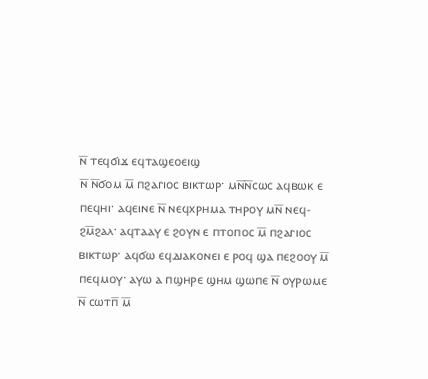ⲛ̅ ⲧⲉϥϭⲓϫ ⲉϥⲧⲁϣⲉⲟⲉⲓϣ
ⲛ̅ ⲛ̅ϭⲟⲙ ⲙ̅ ⲡϩⲁⲅⲓⲟⲥ ⲃⲓⲕⲧⲱⲣ· ⲙⲛ̅ⲛ̅ⲥⲱⲥ ⲁϥⲃⲱⲕ ⲉ
ⲡⲉϥⲏⲓ· ⲁϥⲉⲓⲛⲉ ⲛ̅ ⲛⲉϥⲭⲣⲏⲙⲁ ⲧⲏⲣⲟⲩ ⲙⲛ̅ ⲛⲉϥ‐
ϩⲙ̅ϩⲁⲗ· ⲁϥⲧⲁⲁⲩ ⲉ ϩⲟⲩⲛ ⲉ ⲡⲧⲟⲡⲟⲥ ⲙ̅ ⲡϩⲁⲅⲓⲟⲥ
ⲃⲓⲕⲧⲱⲣ· ⲁϥϭⲱ ⲉϥⲇⲓⲁⲕⲟⲛⲉⲓ ⲉ ⲣⲟϥ ϣⲁ ⲡⲉϩⲟⲟⲩ ⲙ̅
ⲡⲉϥⲙⲟⲩ· ⲁⲩⲱ ⲁ ⲡϣⲏⲣⲉ ϣⲏⲙ ϣⲱⲡⲉ ⲛ̅ ⲟⲩⲣⲱⲙⲉ
ⲛ̅ ⲥⲱⲧⲡ̅ ⲙ̅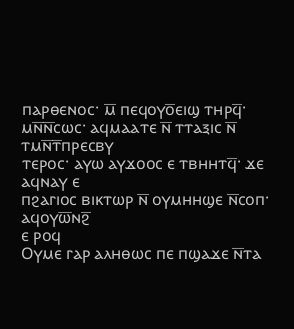ⲡⲁⲣⲑⲉⲛⲟⲥ· ⲙ̅ ⲡⲉϥⲟⲩⲟ̅ⲉⲓϣ ⲧⲏⲣϥ̅·
ⲙⲛ̅ⲛ̅ⲥⲱⲥ· ⲁϥⲙⲁⲁⲧⲉ ⲛ̅ ⲧⲧⲁⲝⲓⲥ ⲛ̅ ⲧⲙⲛ̅ⲧ̅ⲡⲣⲉⲥⲃⲩ
ⲧⲉⲣⲟⲥ· ⲁⲩⲱ ⲁⲩϫⲟⲟⲥ ⲉ ⲧⲃⲏⲏⲧϥ̅· ϫⲉ ⲁϥⲛⲁⲩ ⲉ
ⲡϩⲁⲅⲓⲟⲥ ⲃⲓⲕⲧⲱⲣ ⲛ̅ ⲟⲩⲙⲏⲏϣⲉ ⲛ̅ⲥⲟⲡ· ⲁϥⲟⲩⲱ̅ⲛϩ̅
ⲉ ⲣⲟϥ
Ⲟⲩⲙⲉ ⲅⲁⲣ ⲁⲗⲏⲑⲱⲥ ⲡⲉ ⲡϣⲁϫⲉ ⲛ̅ⲧⲁ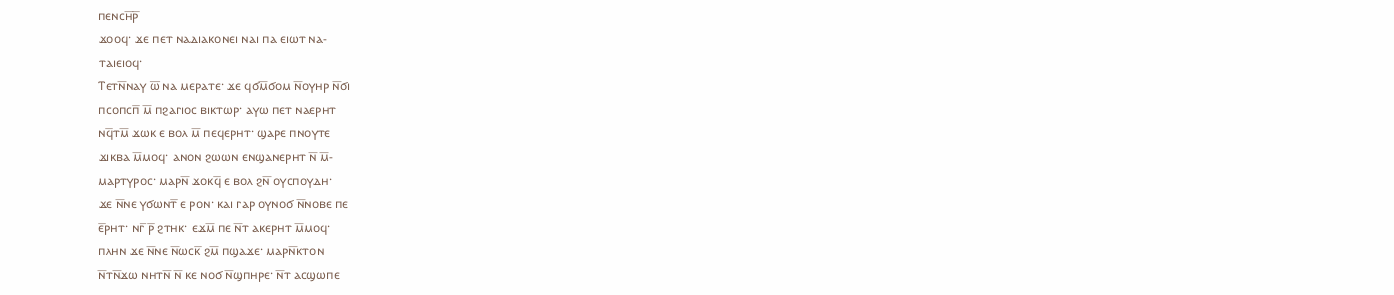ⲡⲉⲛⲥⲏ̅ⲣ̅
ϫⲟⲟϥ· ϫⲉ ⲡⲉⲧ ⲛⲁⲇⲓⲁⲕⲟⲛⲉⲓ ⲛⲁⲓ ⲡⲁ ⲉⲓⲱⲧ ⲛⲁ‐
ⲧⲁⲓⲉⲓⲟϥ·
Ⲧⲉⲧⲛ̅ⲛⲁⲩ ⲱ̅ ⲛⲁ ⲙⲉⲣⲁⲧⲉ· ϫⲉ ϥϭⲙ̅ϭⲟⲙ ⲛ̅ⲟⲩⲏⲣ ⲛ̅ϭⲓ
ⲡⲥⲟⲡⲥⲡ̅ ⲙ̅ ⲡϩⲁⲅⲓⲟⲥ ⲃⲓⲕⲧⲱⲣ· ⲁⲩⲱ ⲡⲉⲧ ⲛⲁⲉⲣⲏⲧ
ⲛϥ̅ⲧⲙ̅ ϫⲱⲕ ⲉ ⲃⲟⲗ ⲙ̅ ⲡⲉϥⲉⲣⲏⲧ· ϣⲁⲣⲉ ⲡⲛⲟⲩⲧⲉ
ϫⲓⲕⲃⲁ ⲙ̅ⲙⲟϥ· ⲁⲛⲟⲛ ϩⲱⲱⲛ ⲉⲛϣⲁⲛⲉⲣⲏⲧ ⲛ̅ ⲙ̅‐
ⲙⲁⲣⲧⲩⲣⲟⲥ· ⲙⲁⲣⲛ̅ ϫⲟⲕϥ̅ ⲉ ⲃⲟⲗ ϩⲛ̅ ⲟⲩⲥⲡⲟⲩⲇⲏ·
ϫⲉ ⲛ̅ⲛⲉ ⲩϭⲱⲛⲧ̅ ⲉ ⲣⲟⲛ· ⲕⲁⲓ ⲅⲁⲣ ⲟⲩⲛⲟϭ ⲛ̅ⲛⲟⲃⲉ ⲡⲉ
ⲉ̅ⲣⲏⲧ· ⲛⲅ̅ ⲣ̅ ϩⲧⲏⲕ· ⲉϫⲙ̅ ⲡⲉ ⲛ̅ⲧ ⲁⲕⲉⲣⲏⲧ ⲙ̅ⲙⲟϥ·
ⲡⲗⲏⲛ ϫⲉ ⲛ̅ⲛⲉ ⲛ̅ⲱⲥⲕ̅ ϩⲙ̅ ⲡϣⲁϫⲉ· ⲙⲁⲣⲛ̅ⲕⲧⲟⲛ
ⲛ̅ⲧⲛ̅ϫⲱ ⲛⲏⲧⲛ̅ ⲛ̅ ⲕⲉ ⲛⲟϭ ⲛ̅ϣⲡⲏⲣⲉ· ⲛ̅ⲧ ⲁⲥϣⲱⲡⲉ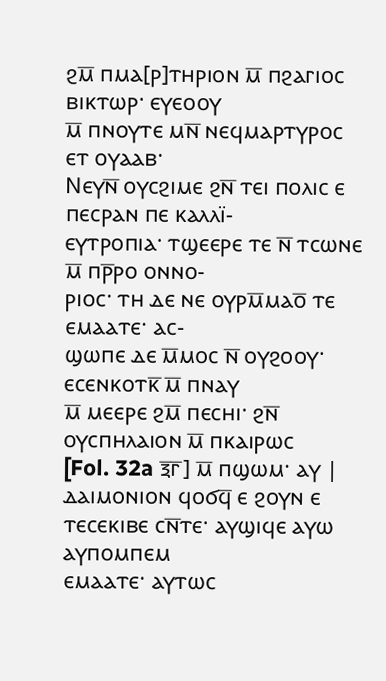ϩⲙ̅ ⲡⲙⲁ[ⲣ]ⲧⲏⲣⲓⲟⲛ ⲙ̅ ⲡϩⲁⲅⲓⲟⲥ ⲃⲓⲕⲧⲱⲣ· ⲉⲩⲉⲟⲟⲩ
ⲙ̅ ⲡⲛⲟⲩⲧⲉ ⲙⲛ̅ ⲛⲉϥⲙⲁⲣⲧⲩⲣⲟⲥ ⲉⲧ ⲟⲩⲁⲁⲃ·
Ⲛⲉⲩⲛ̅ ⲟⲩⲥϩⲓⲙⲉ ϩⲛ̅ ⲧⲉⲓ ⲡⲟⲗⲓⲥ ⲉ ⲡⲉⲥⲣⲁⲛ ⲡⲉ ⲕⲁⲗⲗⲓ̈‐
ⲉⲩⲧⲣⲟⲡⲓⲁ· ⲧϣⲉⲉⲣⲉ ⲧⲉ ⲛ̅ ⲧⲥⲱⲛⲉ ⲙ̅ ⲡⲣ̅ⲣⲟ ⲟⲛⲛⲟ‐
ⲣⲓⲟⲥ· ⲧⲏ ⲇⲉ ⲛⲉ ⲟⲩⲣⲙ̅ⲙⲁⲟ̅ ⲧⲉ ⲉⲙⲁⲁⲧⲉ· ⲁⲥ‐
ϣⲱⲡⲉ ⲇⲉ ⲙ̅ⲙⲟⲥ ⲛ̅ ⲟⲩϩⲟⲟⲩ· ⲉⲥⲉⲛⲕⲟⲧⲕ̅ ⲙ̅ ⲡⲛⲁⲩ
ⲙ̅ ⲙⲉⲉⲣⲉ ϩⲙ̅ ⲡⲉⲥⲏⲓ· ϩⲛ̅ ⲟⲩⲥⲡⲏⲗⲁⲓⲟⲛ ⲙ̅ ⲡⲕⲁⲓⲣⲱⲥ
[Fol. 32a ⲝ̅ⲅ̅] ⲙ̅ ⲡϣⲱⲙ· ⲁⲩ | ⲇⲁⲓⲙⲟⲛⲓⲟⲛ ϥⲟϭϥ̅ ⲉ ϩⲟⲩⲛ ⲉ
ⲧⲉⲥⲉⲕⲓⲃⲉ ⲥⲛ̅ⲧⲉ· ⲁⲩϣⲓϥⲉ ⲁⲩⲱ ⲁⲩⲡⲟⲙⲡⲉⲙ
ⲉⲙⲁⲁⲧⲉ· ⲁⲩⲧⲱⲥ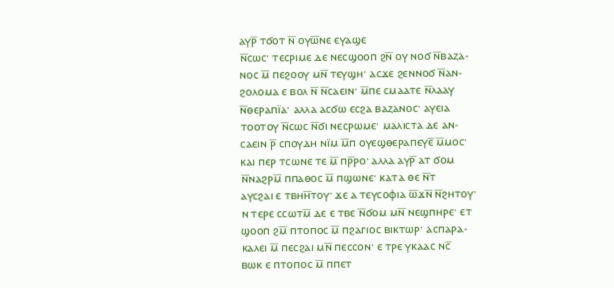ⲁⲩⲣ̅ ⲧϭⲟⲧ ⲛ̅ ⲟⲩⲱ̅ⲛⲉ ⲉⲩⲁϣⲉ
ⲛ̅ⲥⲱⲥ· ⲧⲉⲥⲣⲓⲙⲉ ⲇⲉ ⲛⲉⲥϣⲟⲟⲡ ϩⲛ̅ ⲟⲩ ⲛⲟϭ ⲛ̅ⲃⲁⲍⲁ‐
ⲛⲟⲥ ⲙ̅ ⲡⲉϩⲟⲟⲩ ⲙⲛ̅ ⲧⲉⲩϣⲏ· ⲁⲥϫⲉ ϩⲉⲛⲛⲟϭ ⲛ̅ⲁⲛ‐
ϩⲟⲗⲟⲙⲁ ⲉ ⲃⲟⲗ ⲛ̅ ⲛ̅ⲥⲁⲉⲓⲛ· ⲙ̅ⲡⲉ ⲥⲙⲁⲁⲧⲉ ⲛ̅ⲗⲁⲁⲩ
ⲛ̅ⲑⲉⲣⲁⲡⲓ̈ⲁ· ⲁⲗⲗⲁ ⲁⲥϭⲱ ⲉⲥϩⲁ ⲃⲁⲍⲁⲛⲟⲥ· ⲁⲩⲉⲓⲁ
ⲧⲟⲟⲧⲟⲩ ⲛ̅ⲥⲱⲥ ⲛ̅ϭⲓ ⲛⲉⲥⲣⲱⲙⲉ· ⲙⲁⲗⲓⲥⲧⲁ ⲇⲉ ⲁⲛ‐
ⲥⲁⲉⲓⲛ ⲣ̅ ⲥⲡⲟⲩⲇⲏ ⲛⲓ̈ⲙ ⲙ̅ⲡ ⲟⲩⲉϣⲑⲉⲣⲁⲡⲉⲩⲉ̅ ⲙ̅ⲙⲟⲥ·
ⲕⲁⲓ ⲡⲉⲣ ⲧⲥⲱⲛⲉ ⲧⲉ ⲙ̅ ⲡⲣ̅ⲣⲟ· ⲁⲗⲗⲁ ⲁⲩⲣ̅ ⲁⲧ ϭⲟⲙ
ⲛ̅ⲛⲁϩⲣⲙ̅ ⲡⲡⲁⲑⲟⲥ ⲙ̅ ⲡϣⲱⲛⲉ· ⲕⲁⲧⲁ ⲑⲉ ⲛ̅ⲧ
ⲁⲩⲥϩⲁⲓ ⲉ ⲧⲃⲏⲏ̅ⲧⲟⲩ· ϫⲉ ⲁ ⲧⲉⲩⲥⲟⲫⲓⲁ ⲱ̅ϫⲛ̅ ⲛ̅ϩⲏⲧⲟⲩ·
ⲛ ⲧⲉⲣⲉ ⲥⲥⲱⲧⲙ̅ ⲇⲉ ⲉ ⲧⲃⲉ ⲛ̅ϭⲟⲙ ⲙⲛ̅ ⲛⲉϣⲡⲏⲣⲉ· ⲉⲧ
ϣⲟⲟⲡ ϩⲙ̅ ⲡⲧⲟⲡⲟⲥ ⲙ̅ ⲡϩⲁⲅⲓⲟⲥ ⲃⲓⲕⲧⲱⲣ· ⲁⲥⲡⲁⲣⲁ‐
ⲕⲁⲗⲉⲓ ⲙ̅ ⲡⲉⲥϩⲁⲓ ⲙⲛ̅ ⲡⲉⲥⲥⲟⲛ· ⲉ ⲧⲣⲉ ⲩⲕⲁⲁⲥ ⲛⲥ̅
ⲃⲱⲕ ⲉ ⲡⲧⲟⲡⲟⲥ ⲙ̅ ⲡⲡⲉⲧ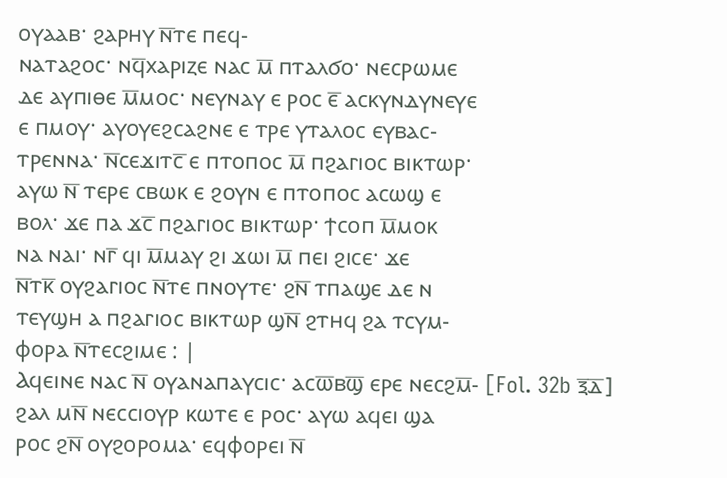ⲟⲩⲁⲁⲃ· ϩⲁⲣⲏⲩ ⲛ̅ⲧⲉ ⲡⲉϥ‐
ⲛⲁⲧⲁϩⲟⲥ· ⲛϥ̅ⲭⲁⲣⲓⲍⲉ ⲛⲁⲥ ⲙ̅ ⲡⲧⲁⲗϭⲟ· ⲛⲉⲥⲣⲱⲙⲉ
ⲇⲉ ⲁⲩⲡⲓⲑⲉ ⲙ̅ⲙⲟⲥ· ⲛⲉⲩⲛⲁⲩ ⲉ ⲣⲟⲥ ⲉ̅ ⲁⲥⲕⲩⲛⲇⲩⲛⲉⲩⲉ
ⲉ ⲡⲙⲟⲩ· ⲁⲩⲟⲩⲉϩⲥⲁϩⲛⲉ ⲉ ⲧⲣⲉ ⲩⲧⲁⲗⲟⲥ ⲉⲩⲃⲁⲥ‐
ⲧⲣⲉⲛⲛⲁ· ⲛ̅ⲥⲉϫⲓⲧⲥ̅ ⲉ ⲡⲧⲟⲡⲟⲥ ⲙ̅ ⲡϩⲁⲅⲓⲟⲥ ⲃⲓⲕⲧⲱⲣ·
ⲁⲩⲱ ⲛ̅ ⲧⲉⲣⲉ ⲥⲃⲱⲕ ⲉ ϩⲟⲩⲛ ⲉ ⲡⲧⲟⲡⲟⲥ ⲁⲥⲱϣ ⲉ
ⲃⲟⲗ· ϫⲉ ⲡⲁ ϫⲥ̅ ⲡϩⲁⲅⲓⲟⲥ ⲃⲓⲕⲧⲱⲣ· ϯⲥⲟⲡ ⲙ̅ⲙⲟⲕ
ⲛⲁ ⲛⲁⲓ· ⲛⲅ̅ ϥⲓ ⲙ̅ⲙⲁⲩ ϩⲓ ϫⲱⲓ ⲙ̅ ⲡⲉⲓ ϩⲓⲥⲉ· ϫⲉ
ⲛ̅ⲧⲕ̅ ⲟⲩϩⲁⲅⲓⲟⲥ ⲛ̅ⲧⲉ ⲡⲛⲟⲩⲧⲉ· ϩⲛ̅ ⲧⲡⲁϣⲉ ⲇⲉ ⲛ
ⲧⲉⲩϣⲏ ⲁ ⲡϩⲁⲅⲓⲟⲥ ⲃⲓⲕⲧⲱⲣ ϣⲛ̅ ϩⲧⲏϥ ϩⲁ ⲧⲥⲩⲙ‐
ⲫⲟⲣⲁ ⲛ̅ⲧⲉⲥϩⲓⲙⲉ : |
Ⲁϥⲉⲓⲛⲉ ⲛⲁⲥ ⲛ̅ ⲟⲩⲁⲛⲁⲡⲁⲩⲥⲓⲥ· ⲁⲥⲱ̅ⲃϣ̅ ⲉⲣⲉ ⲛⲉⲥϩⲙ̅‐ [Fol. 32b ⲝ̅ⲇ̅]
ϩⲁⲗ ⲙⲛ̅ ⲛⲉⲥⲥⲓⲟⲩⲣ ⲕⲱⲧⲉ ⲉ ⲣⲟⲥ· ⲁⲩⲱ ⲁϥⲉⲓ ϣⲁ
ⲣⲟⲥ ϩⲛ̅ ⲟⲩϩⲟⲣⲟⲙⲁ· ⲉϥⲫⲟⲣⲉⲓ ⲛ̅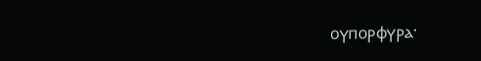ⲟⲩⲡⲟⲣⲫⲩⲣⲁ·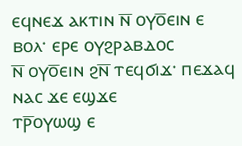ⲉϥⲛⲉϫ ⲁⲕⲧⲓⲛ ⲛ̅ ⲟⲩⲟ̅ⲉⲓⲛ ⲉ ⲃⲟⲗ· ⲉⲣⲉ ⲟⲩϩⲣⲁⲃⲇⲟⲥ
ⲛ̅ ⲟⲩⲟ̅ⲉⲓⲛ ϩⲛ̅ ⲧⲉϥϭⲓϫ· ⲡⲉϫⲁϥ ⲛⲁⲥ ϫⲉ ⲉϣϫⲉ
ⲧⲣ̅ⲟⲩⲱϣ ⲉ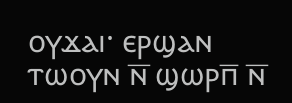ⲟⲩϫⲁⲓ· ⲉⲣϣⲁⲛ ⲧⲱⲟⲩⲛ ⲛ̅ ϣⲱⲣⲡ̅ ⲛ̅